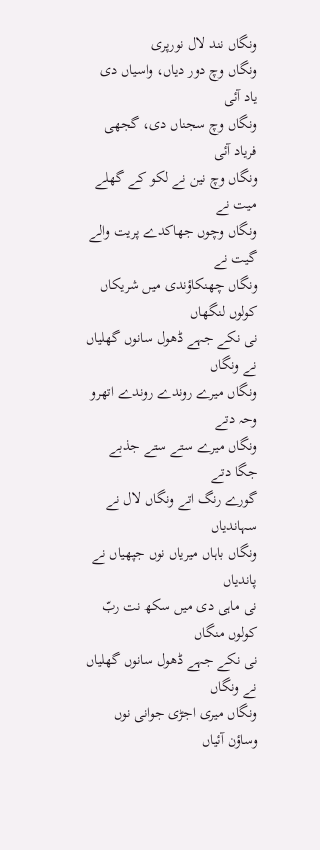ونگاں نند لال نورپری
ونگاں وچ دور دیاں، واسیاں دی یاد آئی
ونگاں وچ سجناں دی، گجھی فریاد آئی
ونگاں وچ نین نے لکو کے گھلے میت نے
ونگاں وچوں جھاکدے پریت والے گیت نے
ونگاں چھنکاؤندی میں شریکاں کولوں لنگھاں
نی نکے جہے ڈھول سانوں گھلیاں نے ونگاں
ونگاں میرے روندے روندے اتھرو وحہ دتے
ونگاں میرے ستے ستے جذبے جگا دتے
گورے رنگ اتے ونگاں لال نے سہاندیاں
ونگاں باہاں میریاں نوں جپھیاں نے پاندیاں
نی ماہی دی میں سکھ نت ربّ کولوں منگاں
نی نکے جہے ڈھول سانوں گھلیاں نے ونگاں
ونگاں میری اجڑی جوانی نوں وساؤن آئیاں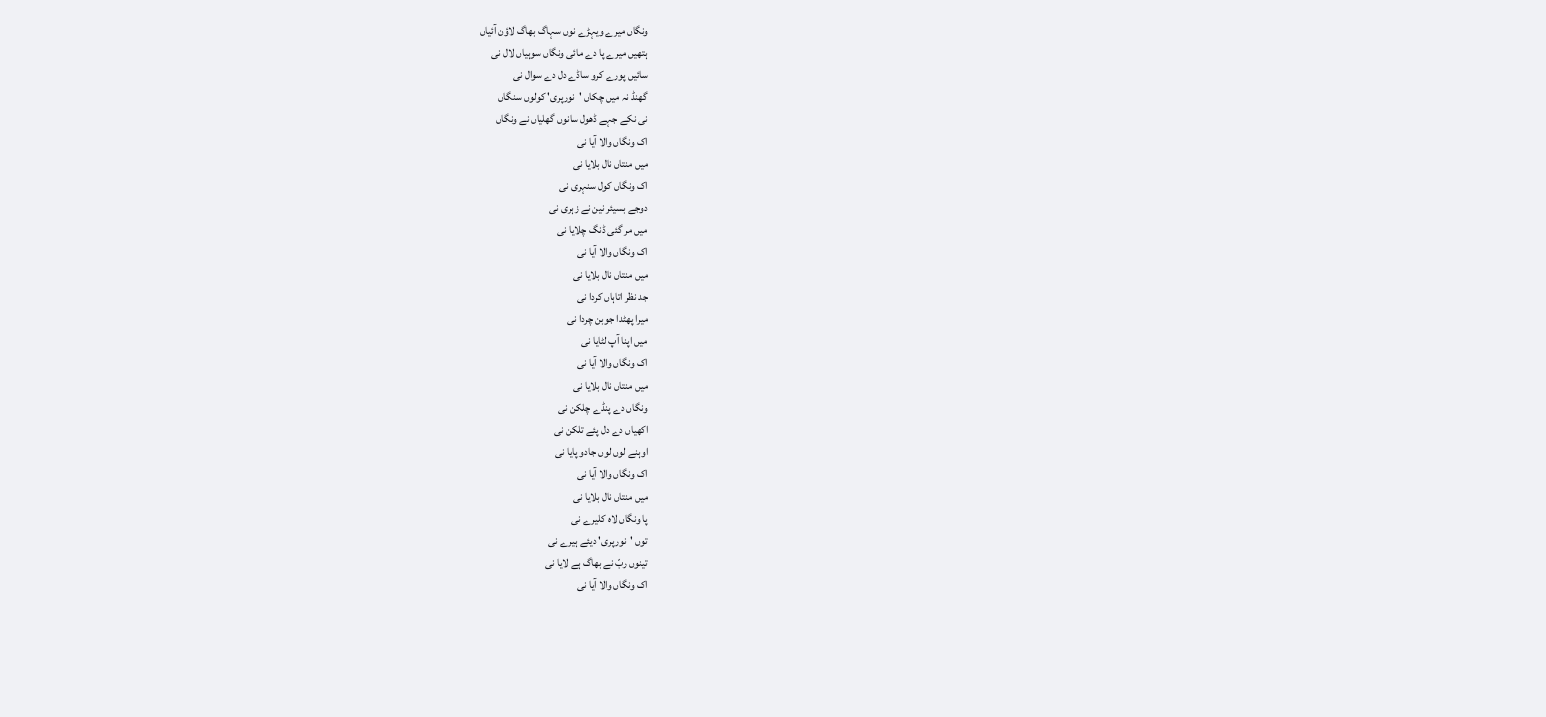ونگاں میرے ویہڑے نوں سہاگ بھاگ لاؤن آئیاں
ہتھیں میرے پا دے مائی ونگاں سوہیاں لال نی
سائیں پورے کرو ساڈے دل دے سوال نی
گھنڈ نہ میں چکاں 'نورپری' کولوں سنگاں
نی نکے جہے ڈھول سانوں گھلیاں نے ونگاں
اک ونگاں والا آیا نی
میں منتاں نال بلایا نی
اک ونگاں کول سنہری نی
دوجے بسیئر نین نے زہری نی
میں مر گئی ڈنگ چلایا نی
اک ونگاں والا آیا نی
میں منتاں نال بلایا نی
جد نظر اتاہاں کردا نی
میرا پھٹدا جوبن چردا نی
میں اپنا آپ لٹایا نی
اک ونگاں والا آیا نی
میں منتاں نال بلایا نی
ونگاں دے پنڈے چلکن نی
اکھیاں دے دل پئے تلکن نی
اوہنے لوں لوں جادو پایا نی
اک ونگاں والا آیا نی
میں منتاں نال بلایا نی
پا ونگاں لاہ کلیرے نی
توں 'نورپری' دیئے ہیرے نی
تینوں ربّ نے بھاگ ہے لایا نی
اک ونگاں والا آیا نی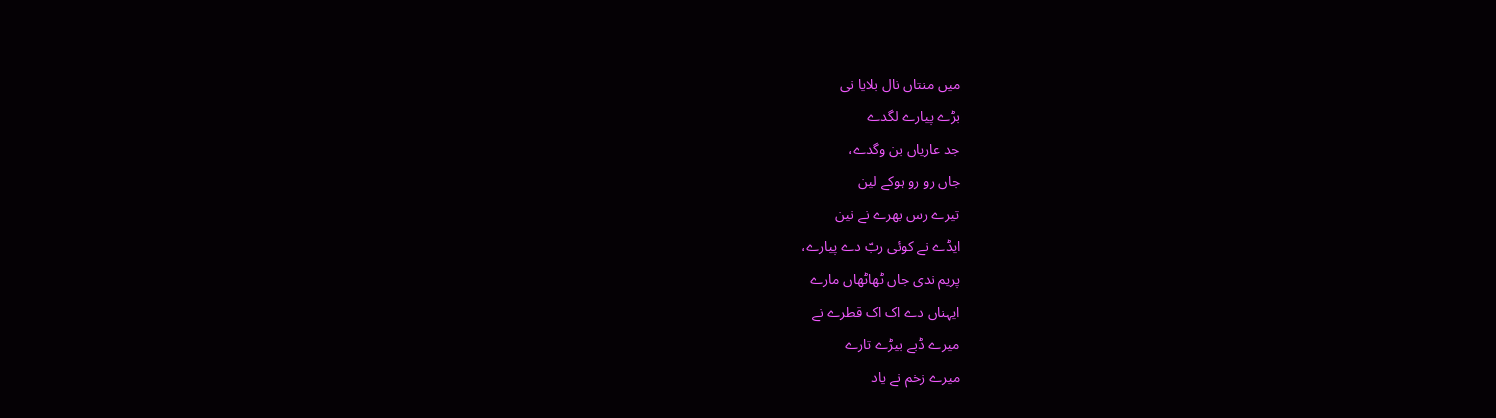میں منتاں نال بلایا نی
بڑے پیارے لگدے
جد عاریاں بن وگدے،
جاں رو رو ہوکے لین
تیرے رس بھرے نے نین
ایڈے نے کوئی ربّ دے پیارے،
پریم ندی جاں ٹھاٹھاں مارے
ایہناں دے اک اک قطرے نے
میرے ڈبے بیڑے تارے
میرے زخم نے یاد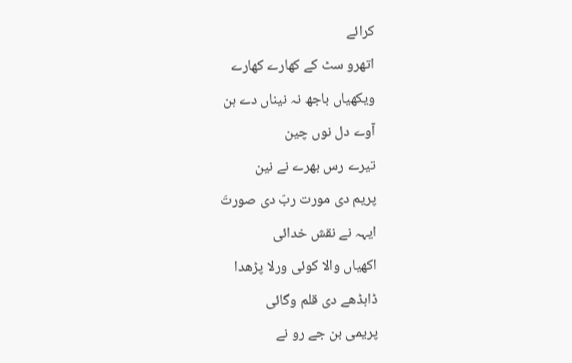کرائے
اتھرو سٹ کے کھارے کھارے
ویکھیاں باجھ نہ نیناں دے ہن
آوے دل نوں چین
تیرے رس بھرے نے نین
پریم دی مورت ربّ دی صورتَ
ایہہ نے نقش خدائی
اکھیاں والا کوئی ورلا پڑھدا
ڈاہڈھے دی قلم وگائی
پریمی بن جے رو نے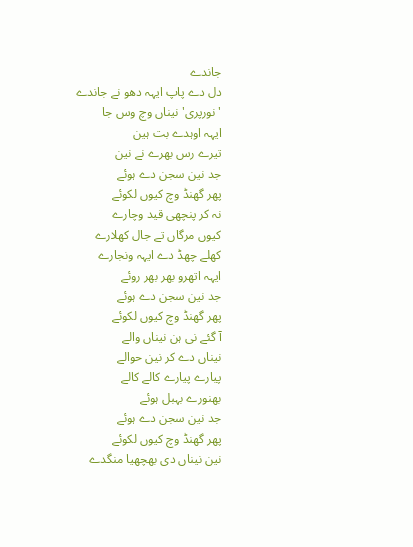جاندے
دل دے پاپ ایہہ دھو نے جاندے
'نورپری' نیناں وچ وس جا
ایہہ اوہدے بت ہین
تیرے رس بھرے نے نین
جد نین سجن دے ہوئے
پھر گھنڈ وچ کیوں لکوئے
نہ کر پنچھی قید وچارے
کیوں مرگاں تے جال کھلارے
کھلے چھڈ دے ایہہ ونجارے
ایہہ اتھرو بھر بھر روئے
جد نین سجن دے ہوئے
پھر گھنڈ وچ کیوں لکوئے
آ گئے نی ہن نیناں والے
نیناں دے کر نین حوالے
پیارے پیارے کالے کالے
بھنورے بہبل ہوئے
جد نین سجن دے ہوئے
پھر گھنڈ وچ کیوں لکوئے
نین نیناں دی بھچھیا منگدے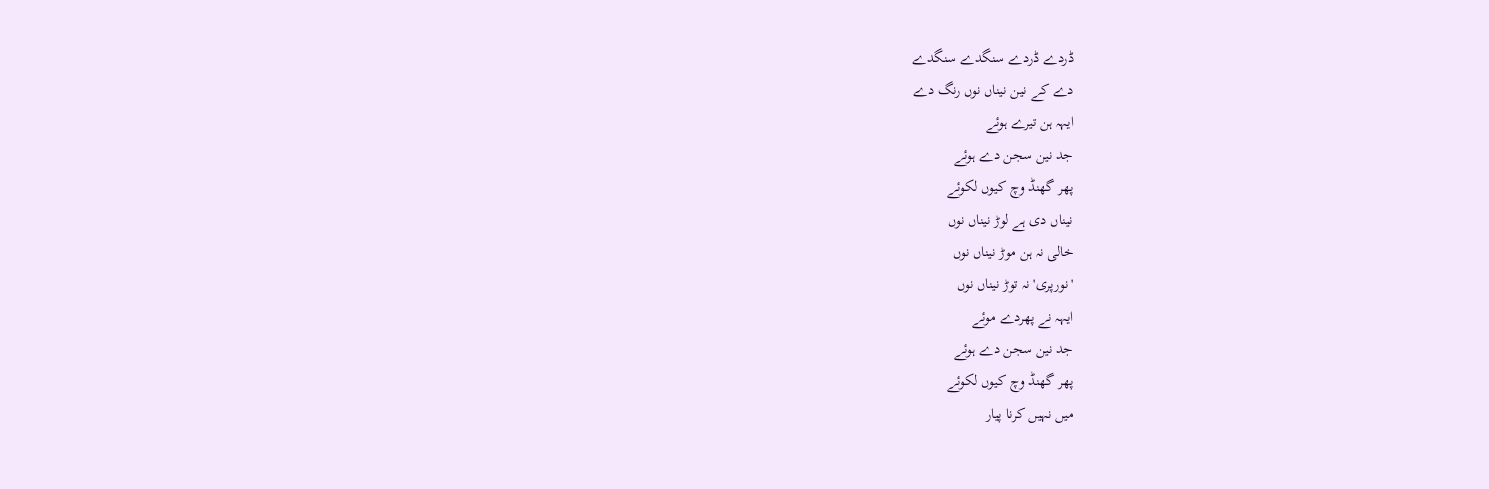ڈردے ڈردے سنگدے سنگدے
دے کے نین نیناں نوں رنگ دے
ایہہ ہن تیرے ہوئے
جد نین سجن دے ہوئے
پھر گھنڈ وچ کیوں لکوئے
نیناں دی ہے لوڑ نیناں نوں
خالی نہ ہن موڑ نیناں نوں
'نورپری' نہ توڑ نیناں نوں
ایہہ نے پھردے موئے
جد نین سجن دے ہوئے
پھر گھنڈ وچ کیوں لکوئے
میں نہیں کرنا پیار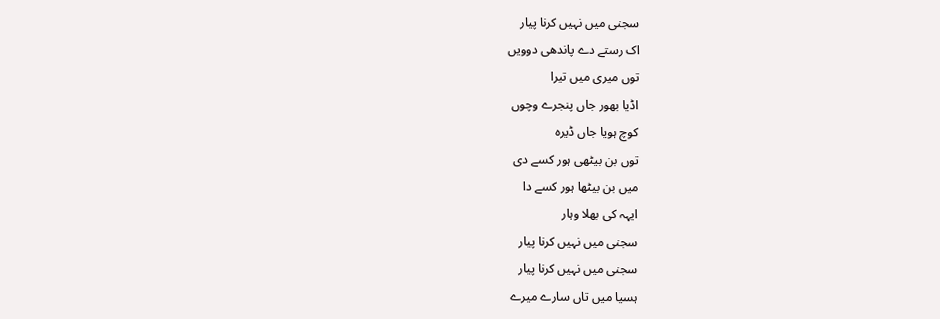سجنی میں نہیں کرنا پیار
اک رستے دے پاندھی دوویں
توں میری میں تیرا
اڈیا بھور جاں پنجرے وچوں
کوچ ہویا جاں ڈیرہ
توں بن بیٹھی ہور کسے دی
میں بن بیٹھا ہور کسے دا
ایہہ کی بھلا وہار
سجنی میں نہیں کرنا پیار
سجنی میں نہیں کرنا پیار
ہسیا میں تاں سارے میرے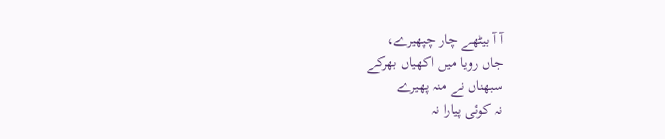آ آ بیٹھے چار چپھیرے،
جاں رویا میں اکھیاں بھرکے
سبھناں نے منہ پھیرے
نہ کوئی پیارا نہ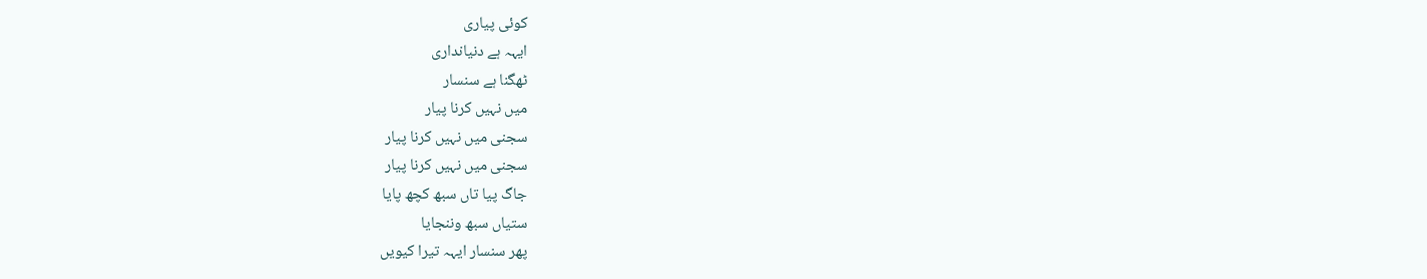کوئی پیاری
ایہہ ہے دنیانداری
ٹھگنا ہے سنسار
میں نہیں کرنا پیار
سجنی میں نہیں کرنا پیار
سجنی میں نہیں کرنا پیار
جاگ پیا تاں سبھ کچھ پایا
ستیاں سبھ وننجایا
پھر سنسار ایہہ تیرا کیویں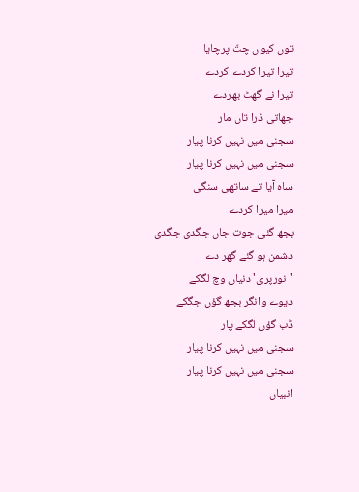توں کیوں چتّ پرچایا
تیرا تیرا کردے کردے
تیرا نے گھٹ بھردے
جھاتی ذرا تاں مار
سجنی میں نہیں کرنا پیار
سجنی میں نہیں کرنا پیار
ساہ آیا تے ساتھی سنگی
میرا میرا کردے
بجھ گئی جوت جاں جگدی جگدی
دشمن ہو گئے گھر دے
'نورپری' دنیاں وچ لگکے
دیوے وانگر بجھ گؤں جگکے
ڈب گؤں لگکے پار
سجنی میں نہیں کرنا پیار
سجنی میں نہیں کرنا پیار
انبیاں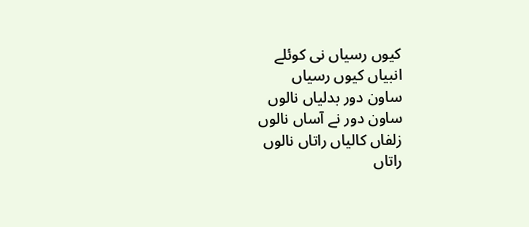کیوں رسیاں نی کوئلے
انبیاں کیوں رسیاں
ساون دور بدلیاں نالوں
ساون دور نے آساں نالوں
زلفاں کالیاں راتاں نالوں
راتاں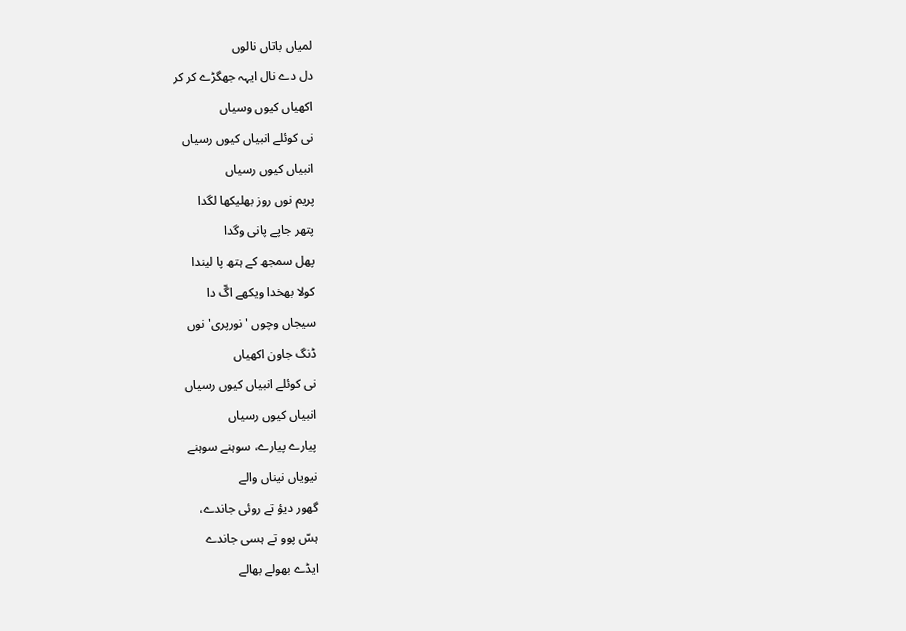لمیاں باتاں نالوں
دل دے نال ایہہ جھگڑے کر کر
اکھیاں کیوں وسیاں
نی کوئلے انبیاں کیوں رسیاں
انبیاں کیوں رسیاں
پریم نوں روز بھلیکھا لگدا
پتھر جاپے پانی وگدا
پھل سمجھ کے ہتھ پا لیندا
کولا بھخدا ویکھے اگّ دا
سیجاں وچوں 'نورپری' نوں
ڈنگ جاون اکھیاں
نی کوئلے انبیاں کیوں رسیاں
انبیاں کیوں رسیاں
پیارے پیارے، سوہنے سوہنے
نیویاں نیناں والے
گھور دیؤ تے روئی جاندے،
ہسّ پوو تے ہسی جاندے
ایڈے بھولے بھالے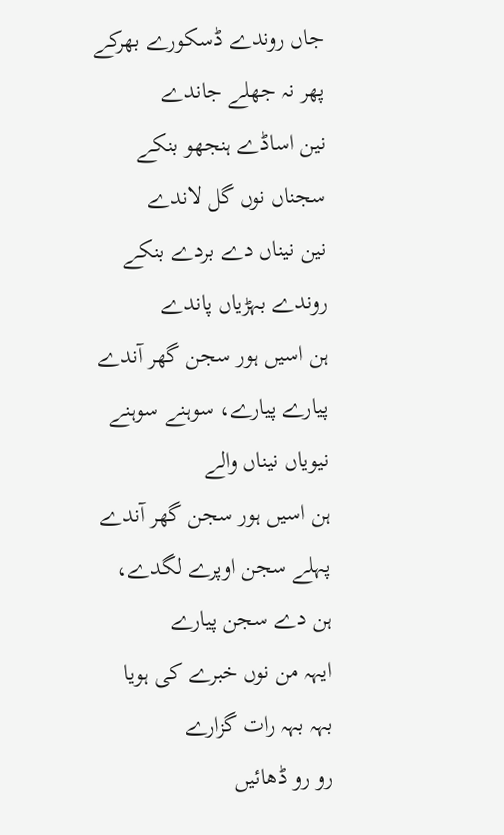جاں روندے ڈسکورے بھرکے
پھر نہ جھلے جاندے
نین اساڈے ہنجھو بنکے
سجناں نوں گل لاندے
نین نیناں دے بردے بنکے
روندے بہڑیاں پاندے
ہن اسیں ہور سجن گھر آندے
پیارے پیارے، سوہنے سوہنے
نیویاں نیناں والے
ہن اسیں ہور سجن گھر آندے
پہلے سجن اوپرے لگدے،
ہن دے سجن پیارے
ایہہ من نوں خبرے کی ہویا
بہہ بہہ رات گزارے
رو رو ڈھائیں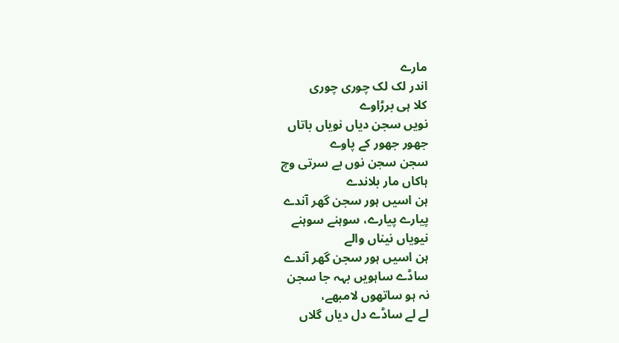مارے
اندر لک لک چوری چوری
کلا ہی برڑاوے
نویں سجن دیاں نویاں باتاں
جھور جھور کے پاوے
سجن سجن نوں بے سرتی وچ
ہاکاں مار بلاندے
ہن اسیں ہور سجن گھر آندے
پیارے پیارے، سوہنے سوہنے
نیویاں نیناں والے
ہن اسیں ہور سجن گھر آندے
ساڈے ساہویں بہہ جا سجن
نہ ہو ساتھوں لامبھے،
لے لے ساڈے دل دیاں گلاں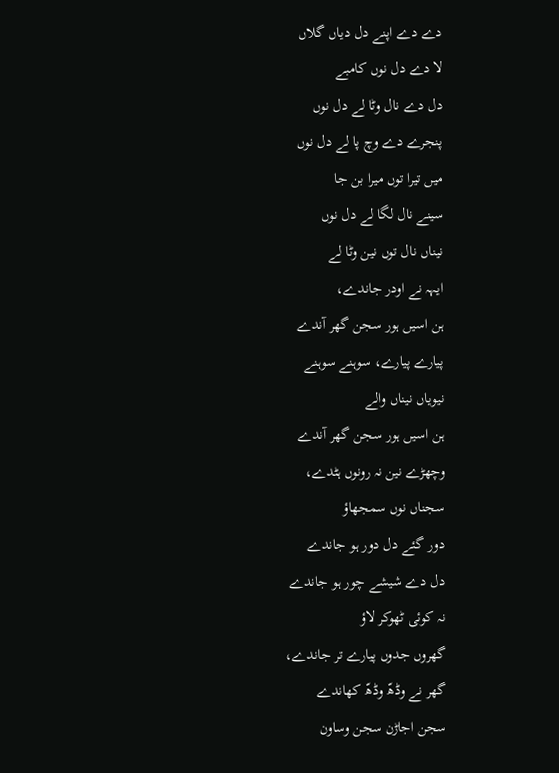دے دے اپنے دل دیاں گلاں
لا دے دل نوں کامبے
دل دے نال وٹا لے دل نوں
پنجرے دے وچ پا لے دل نوں
میں تیرا توں میرا بن جا
سینے نال لگا لے دل نوں
نیناں نال توں نین وٹا لے
ایہہ نے اودر جاندے،
ہن اسیں ہور سجن گھر آندے
پیارے پیارے، سوہنے سوہنے
نیویاں نیناں والے
ہن اسیں ہور سجن گھر آندے
وچھڑے نین نہ رونوں ہٹدے،
سجناں نوں سمجھاؤ
دور گئے دل دور ہو جاندے
دل دے شیشے چور ہو جاندے
نہ کوئی ٹھوکر لاؤ
گھروں جدوں پیارے تر جاندے،
گھر نے وڈھّ وڈھّ کھاندے
سجن اجاڑن سجن وساون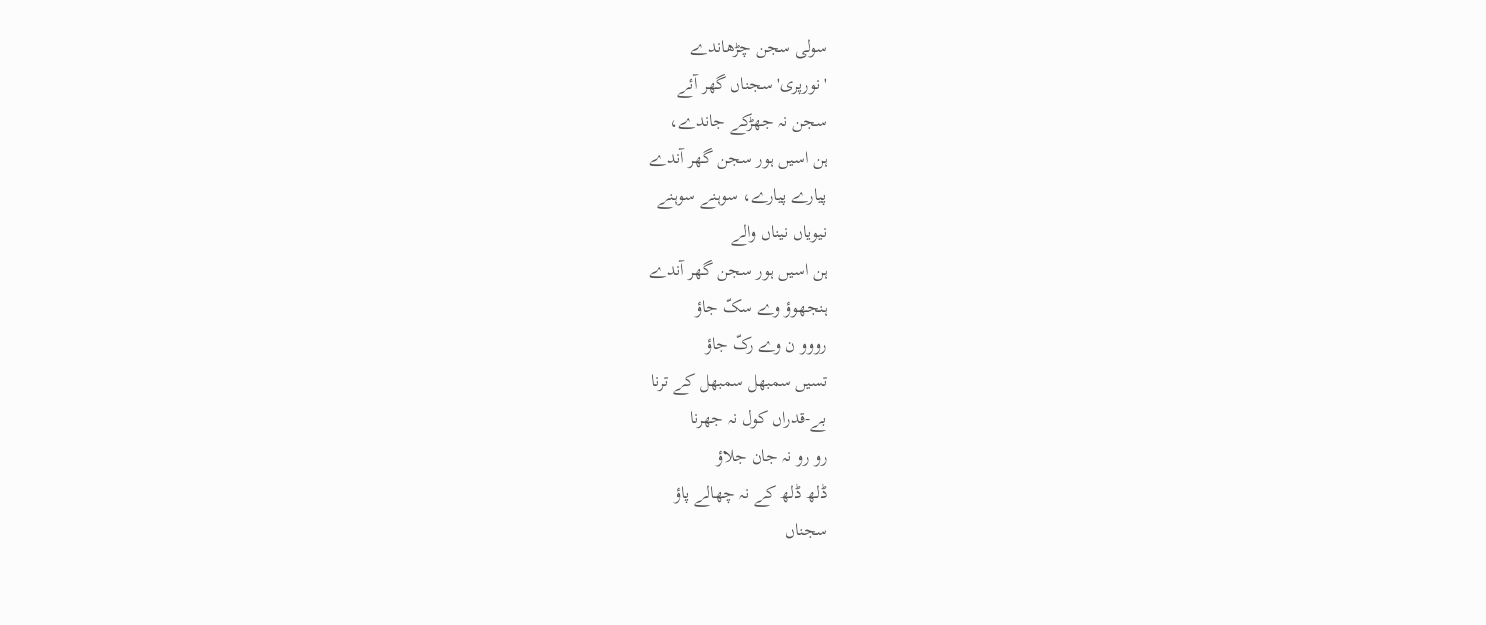سولی سجن چڑھاندے
'نورپری' سجناں گھر آئے
سجن نہ جھڑکے جاندے،
ہن اسیں ہور سجن گھر آندے
پیارے پیارے، سوہنے سوہنے
نیویاں نیناں والے
ہن اسیں ہور سجن گھر آندے
ہنجھوؤ وے سکّ جاؤ
رووو ن وے رکّ جاؤ
تسیں سمبھل سمبھل کے ترنا
بے-قدراں کول نہ جھرنا
رو رو نہ جان جلاؤ
ڈلھ ڈلھ کے نہ چھالے پاؤ
سجناں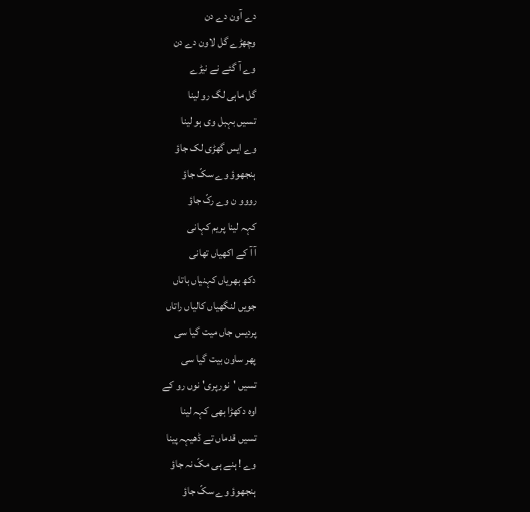دے آون دے دن
وچھڑے گل لاون دے دن
وے آ گئے نے نیڑے
گل ماہی لگ رو لینا
تسیں بہبل وی ہو لینا
وے ایس گھڑی لک جاؤ
ہنجھوؤ وے سکّ جاؤ
رووو ن وے رکّ جاؤ
کہہ لینا پریم کہانی
آ آ کے اکھیاں تھانی
دکھ بھریاں کہنیاں باتاں
جویں لنگھیاں کالیاں راتاں
پردیس جاں میت گیا سی
پھر ساون بیت گیا سی
تسیں 'نورپری' نوں رو کے
اوہ دکھڑا بھی کہہ لینا
تسیں قدماں تے ڈھیہہ پینا
وے ! ہنے ہی مکّ نہ جاؤ
ہنجھوؤ وے سکّ جاؤ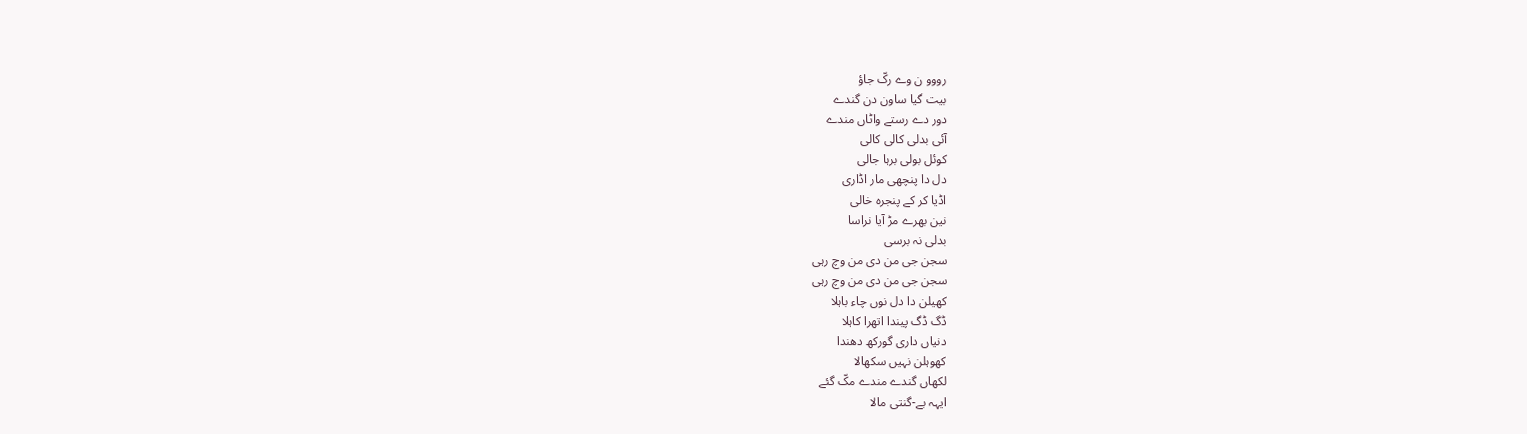رووو ن وے رکّ جاؤ
بیت گیا ساون دن گندے
دور دے رستے واٹاں مندے
آئی بدلی کالی کالی
کوئل بولی برہا جالی
دل دا پنچھی مار اڈاری
اڈیا کر کے پنجرہ خالی
نین بھرے مڑ آیا نراسا
بدلی نہ برسی
سجن جی من دی من وچ رہی
سجن جی من دی من وچ رہی
کھیلن دا دل نوں چاء باہلا
ڈگ ڈگ پیندا اتھرا کاہلا
دنیاں داری گورکھ دھندا
کھوہلن نہیں سکھالا
لکھاں گندے مندے مکّ گئے
ایہہ بے-گنتی مالا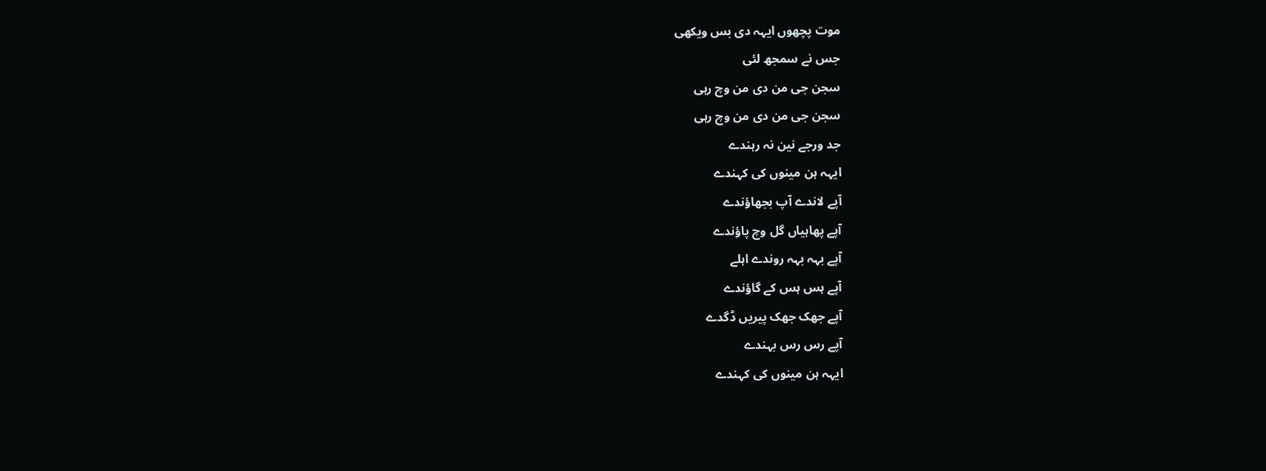موت پچھوں ایہہ دی بس ویکھی
جس نے سمجھ لئی
سجن جی من دی من وچ رہی
سجن جی من دی من وچ رہی
جد ورجے نین نہ رہندے
ایہہ ہن مینوں کی کہندے
آپے لاندے آپ بجھاؤندے
آپے پھاہیاں گل وچ پاؤندے
آپے بہہ بہہ روندے اہلے
آپے ہس ہس کے گاؤندے
آپے جھک جھک پیریں ڈگدے
آپے رس رس بہندے
ایہہ ہن مینوں کی کہندے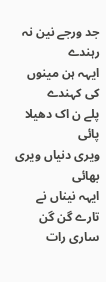جد ورجے نین نہ رہندے
ایہہ ہن مینوں کی کہندے
پلے ن اک دھیلا پائی
ویری دنیاں ویری بھائی
ایہہ نیناں نے تارے گن گن
ساری رات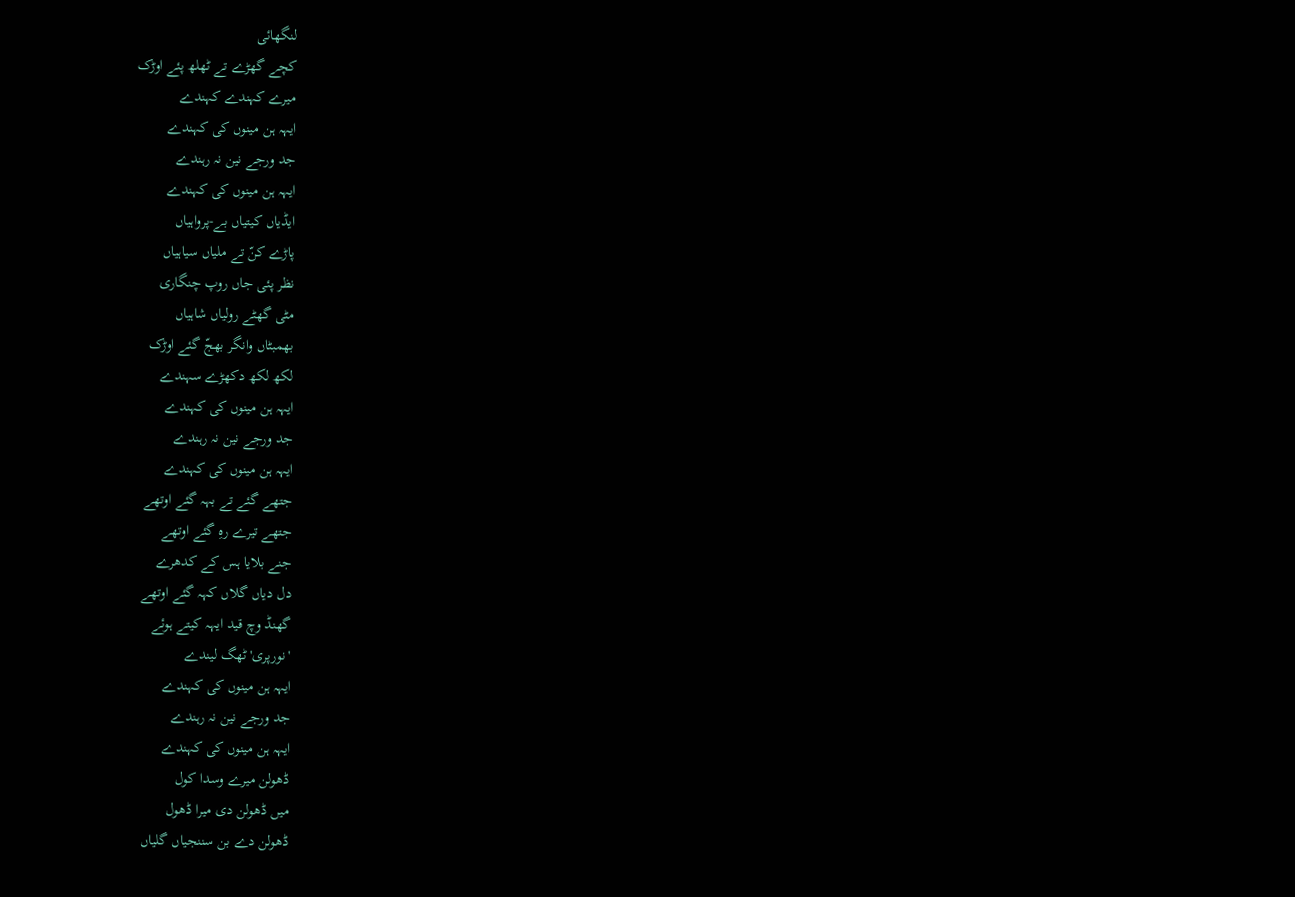لنگھائی
کچے گھڑے تے ٹھلھ پئے اوڑک
میرے کہندے کہندے
ایہہ ہن مینوں کی کہندے
جد ورجے نین نہ رہندے
ایہہ ہن مینوں کی کہندے
ایڈیاں کیتیاں بے-پرواہیاں
پاڑے کنّ تے ملیاں سیاہیاں
نظر پئی جاں روپ چنگاری
مٹی گھٹے رولیاں شاہیاں
بھمبٹاں وانگر بھجّ گئے اوڑک
لکھ لکھ دکھڑے سہندے
ایہہ ہن مینوں کی کہندے
جد ورجے نین نہ رہندے
ایہہ ہن مینوں کی کہندے
جتھے گئے تے بہہ گئے اوتھے
جتھے تیرے رہِ گئے اوتھے
جنے بلایا ہس کے کدھرے
دل دیاں گلاں کہہ گئے اوتھے
گھنڈ وچ قید ایہہ کیتے ہوئے
'نورپری' ٹھگ لیندے
ایہہ ہن مینوں کی کہندے
جد ورجے نین نہ رہندے
ایہہ ہن مینوں کی کہندے
ڈھولن میرے وسدا کول
میں ڈھولن دی میرا ڈھول
ڈھولن دے بن سننجیاں گلیاں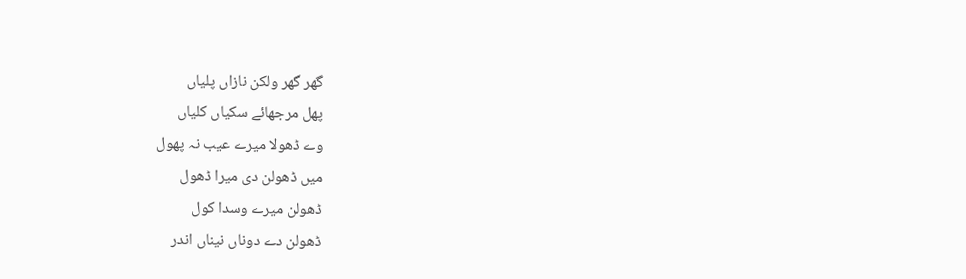گھر گھر ولکن نازاں پلیاں
پھل مرجھائے سکیاں کلیاں
وے ڈھولا میرے عیب نہ پھول
میں ڈھولن دی میرا ڈھول
ڈھولن میرے وسدا کول
ڈھولن دے دوناں نیناں اندر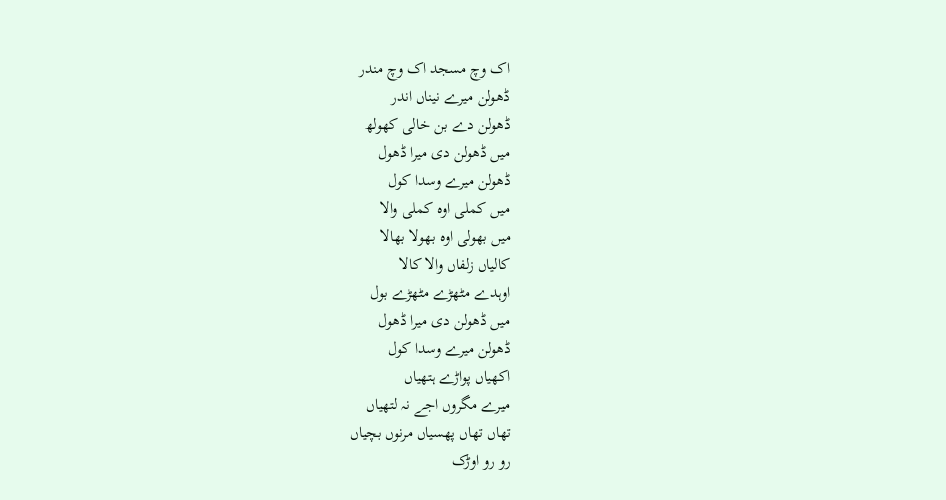اک وچ مسجد اک وچ مندر
ڈھولن میرے نیناں اندر
ڈھولن دے بن خالی کھولھ
میں ڈھولن دی میرا ڈھول
ڈھولن میرے وسدا کول
میں کملی اوہ کملی والا
میں بھولی اوہ بھولا بھالا
کالیاں زلفاں والا کالا
اوہدے مٹھڑے مٹھڑے بول
میں ڈھولن دی میرا ڈھول
ڈھولن میرے وسدا کول
اکھیاں پواڑے ہتھیاں
میرے مگروں اجے نہ لتھیاں
تھاں تھاں پھسیاں مرنوں بچیاں
رو رو اوڑک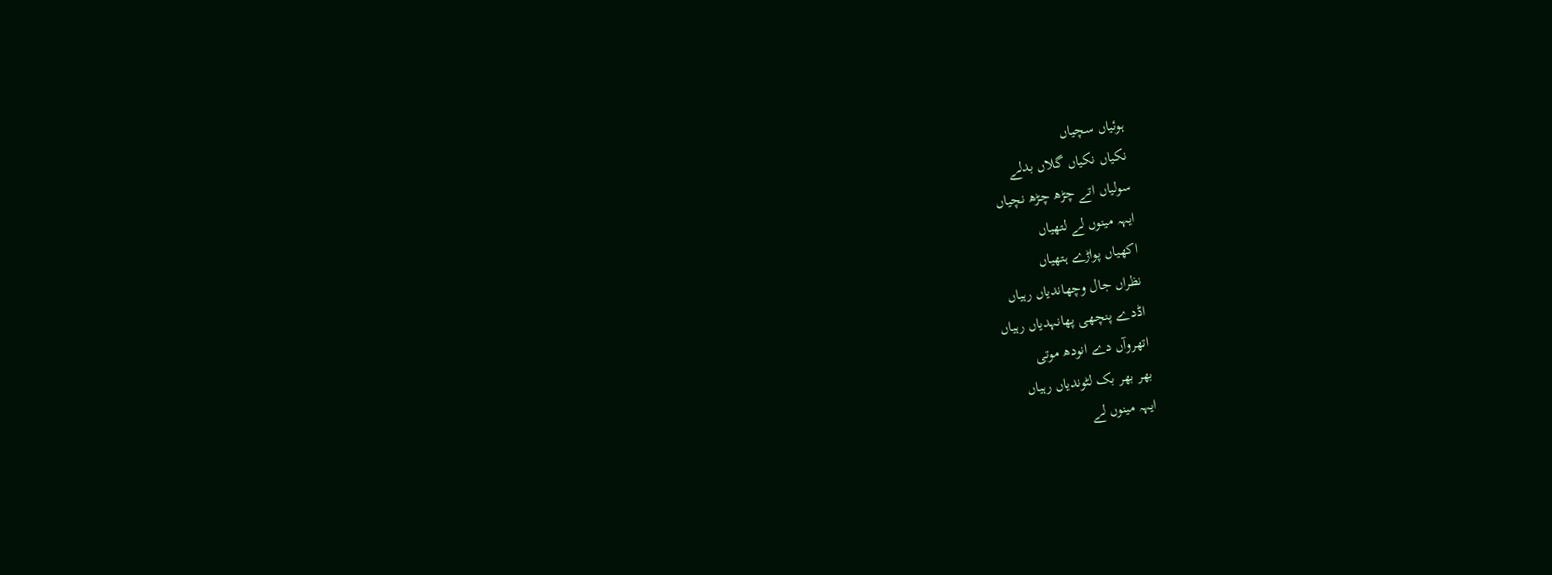ہوئیاں سچیاں
نکیاں نکیاں گلاں بدلے
سولیاں اتے چڑھ چڑھ نچیاں
ایہہ مینوں لے لتھیاں
اکھیاں پواڑے ہتھیاں
نظراں جال وچھاندیاں رہیاں
اڈدے پنچھی پھانہدیاں رہیاں
اتھروآں دے انودھ موتی
بھر بھر بک لٹوندیاں رہیاں
ایہہ مینوں لے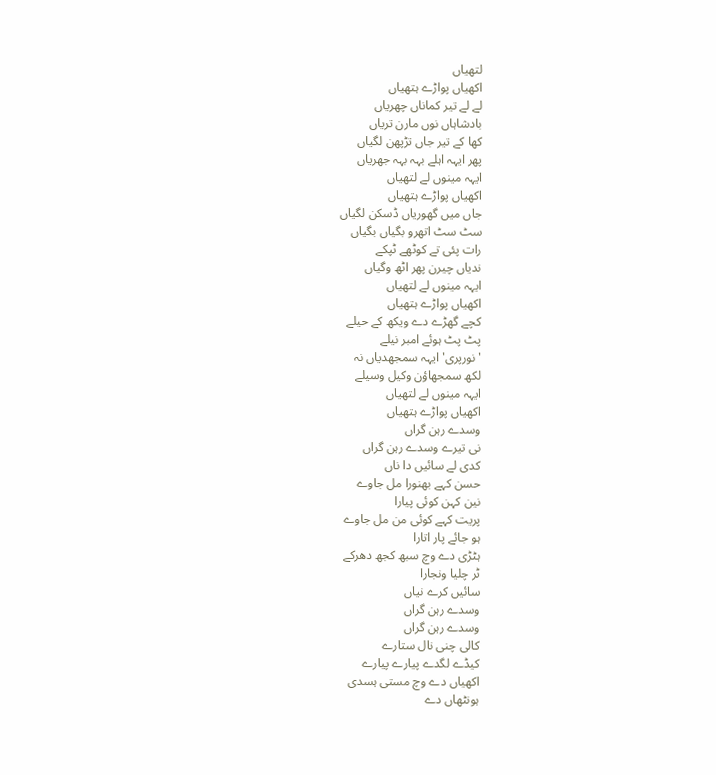لتھیاں
اکھیاں پواڑے ہتھیاں
لے لے تیر کماناں چھریاں
بادشاہاں نوں مارن تریاں
کھا کے تیر جاں تڑپھن لگیاں
پھر ایہہ اہلے بہہ بہہ جھریاں
ایہہ مینوں لے لتھیاں
اکھیاں پواڑے ہتھیاں
جاں میں گھوریاں ڈسکن لگیاں
سٹ سٹ اتھرو بگیاں بگیاں
رات پئی تے کوٹھے ٹپکے
ندیاں چیرن پھر اٹھ وگیاں
ایہہ مینوں لے لتھیاں
اکھیاں پواڑے ہتھیاں
کچے گھڑے دے ویکھ کے حیلے
پٹ پٹ ہوئے امبر نیلے
'نورپری' ایہہ سمجھدیاں نہ
لکھ سمجھاؤن وکیل وسیلے
ایہہ مینوں لے لتھیاں
اکھیاں پواڑے ہتھیاں
وسدے رہن گراں
نی تیرے وسدے رہن گراں
کدی لے سائیں دا ناں
حسن کہے بھنورا مل جاوے
نین کہن کوئی پیارا
پریت کہے کوئی من مل جاوے
ہو جائے پار اتارا
ہٹڑی دے وچ سبھ کجھ دھرکے
ٹر چلیا ونجارا
سائیں کرے نیاں
وسدے رہن گراں
وسدے رہن گراں
کالی چنی نال ستارے
کیڈے لگدے پیارے پیارے
اکھیاں دے وچ مستی ہسدی
ہونٹھاں دے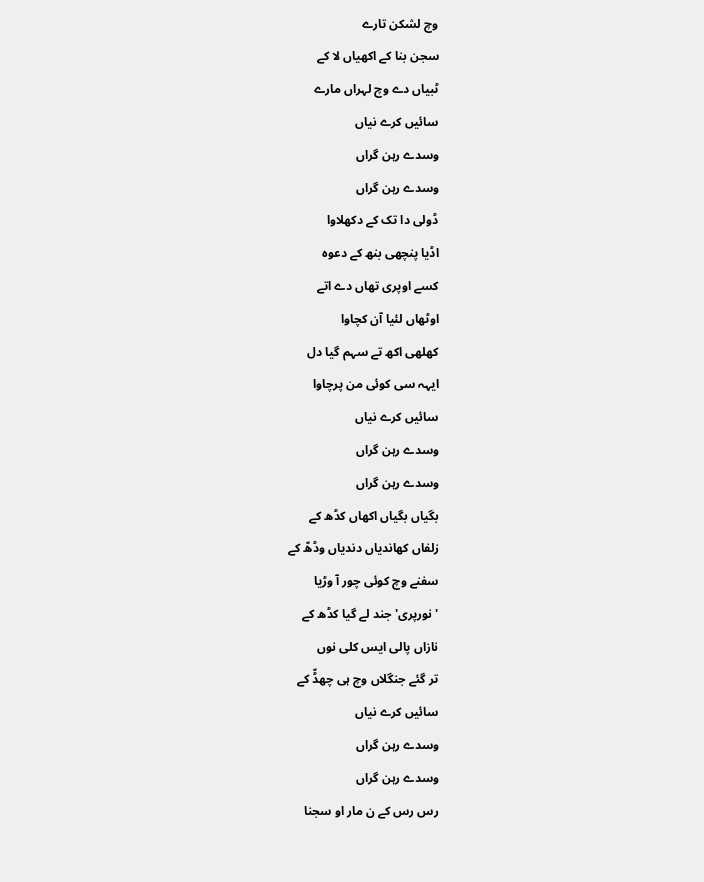وچ لشکن تارے
سجن بنا کے اکھیاں لا کے
ٹبیاں دے وچ لہراں مارے
سائیں کرے نیاں
وسدے رہن گراں
وسدے رہن گراں
ڈولی دا تک کے دکھلاوا
اڈیا پنچھی بنھ کے دعوہ
کسے اوپری تھاں دے اتے
اوٹھاں لئیا آن کچاوا
کھلھی اکھ تے سہم گیا دل
ایہہ سی کوئی من پرچاوا
سائیں کرے نیاں
وسدے رہن گراں
وسدے رہن گراں
بگیاں بگیاں اکھاں کڈھ کے
زلفاں کھاندیاں دندیاں وڈھّ کے
سفنے وچ کوئی چور آ وڑیا
'نورپری' جند لے گیا کڈھ کے
نازاں پالی ایس کلی نوں
تر گئے جنگلاں وچ ہی چھڈّ کے
سائیں کرے نیاں
وسدے رہن گراں
وسدے رہن گراں
رس رس کے ن مار او سجنا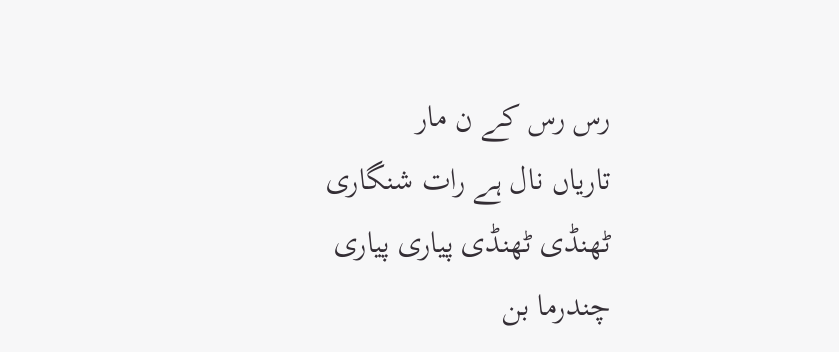رس رس کے ن مار
تاریاں نال ہے رات شنگاری
ٹھنڈی ٹھنڈی پیاری پیاری
چندرما بن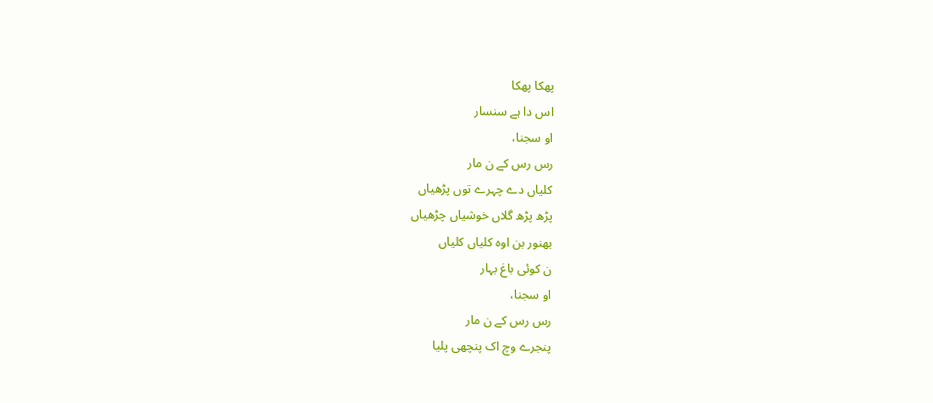پھکا پھکا
اس دا ہے سنسار
او سجنا،
رس رس کے ن مار
کلیاں دے چہرے توں پڑھیاں
پڑھ پڑھ گلاں خوشیاں چڑھیاں
بھنور بن اوہ کلیاں کلیاں
ن کوئی باغ بہار
او سجنا،
رس رس کے ن مار
پنجرے وچ اک پنچھی پلیا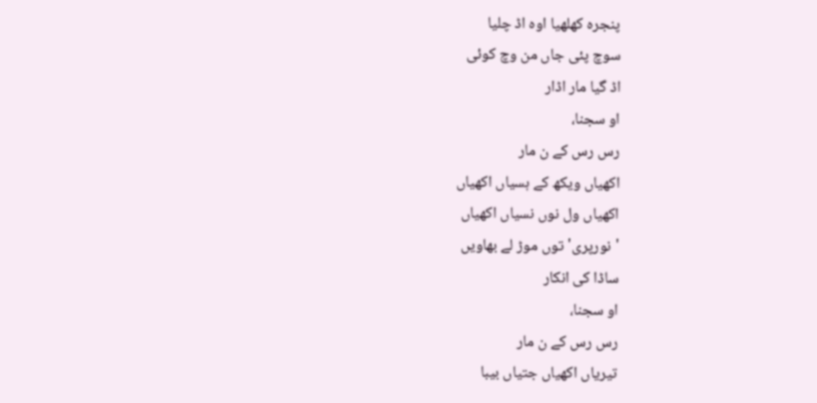پنجرہ کھلھیا اوہ اڈ چلیا
سوچ پئی جاں من وچ کوئی
اڈ گیا مار اڈار
او سجنا،
رس رس کے ن مار
اکھیاں ویکھ کے ہسیاں اکھیاں
اکھیاں ول نوں نسیاں اکھیاں
'نورپری' توں موڑ لے بھاویں
ساڈا کی انکار
او سجنا،
رس رس کے ن مار
تیریاں اکھیاں جتیاں بیبا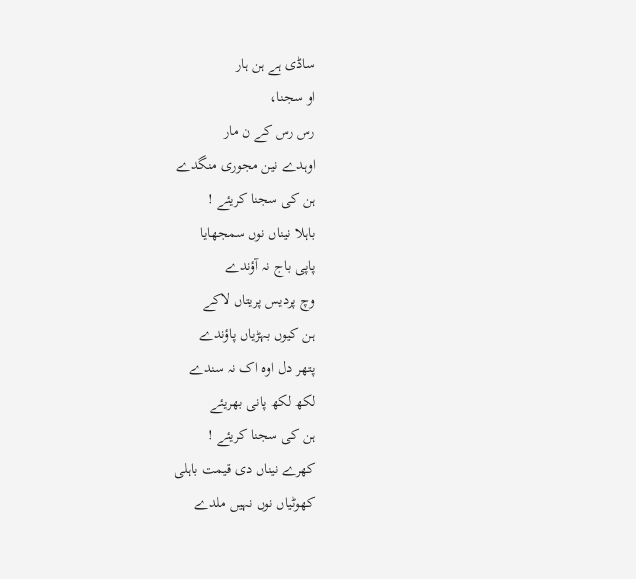ساڈی ہے ہن ہار
او سجنا،
رس رس کے ن مار
اوہدے نین مجوری منگدے
ہن کی سجنا کریئے !
باہلا نیناں نوں سمجھایا
پاپی باج نہ آؤندے
وچ پردیس پریتاں لاکے
ہن کیوں بہڑیاں پاؤندے
پتھر دل اوہ اک نہ سندے
لکھ لکھ پانی بھریئے
ہن کی سجنا کریئے !
کھرے نیناں دی قیمت باہلی
کھوٹیاں نوں نہیں ملدے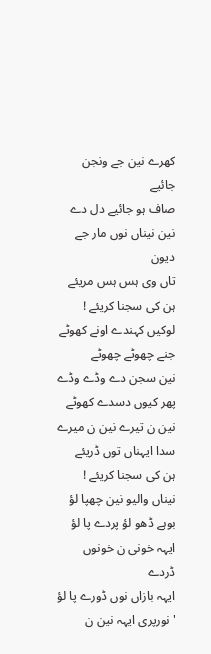کھرے نین جے ونجن جائیے
صاف ہو جائیے دل دے
نین نیناں نوں مار جے دیون
تاں وی ہس ہس مریئے
ہن کی سجنا کریئے !
لوکیں کہندے اونے کھوٹے
جنے چھوٹے چھوٹے
نین سجن دے وڈے وڈے
پھر کیوں دسدے کھوٹے
نین ن تیرے نین ن میرے
سدا ایہناں توں ڈریئے
ہن کی سجنا کریئے !
نیناں والیو نین چھپا لؤ
بوہے ڈھو لؤ پردے پا لؤ
ایہہ خونی ن خونوں ڈردے
ایہہ بازاں نوں ڈورے پا لؤ
'نورپری ایہہ نین ن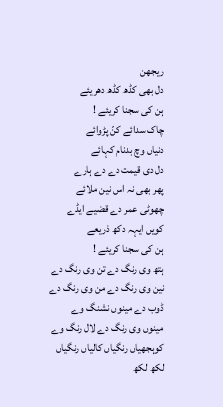ریجھن
دل بھی کڈھ کڈھ دھریئے
ہن کی سجنا کریئے !
چاک سدائے کنّ پڑوائے
دنیاں وچ بدنام کہائے
دل دی قیمت دے دے ہارے
پھر بھی نہ اس نین ملائے
چھوٹی عمر دے قضیے ایڈے
کویں ایہہ دکھ ذریعے
ہن کی سجنا کریئے !
ہتھ وی رنگ دے تن وی رنگ دے
نین وی رنگ دے من وی رنگ دے
ڈوب دے مینوں نشنگ وے
مینوں وی رنگ دے لال رنگ وے
کوہجھیاں رنگیاں کالیاں رنگیاں
لکھ لکھ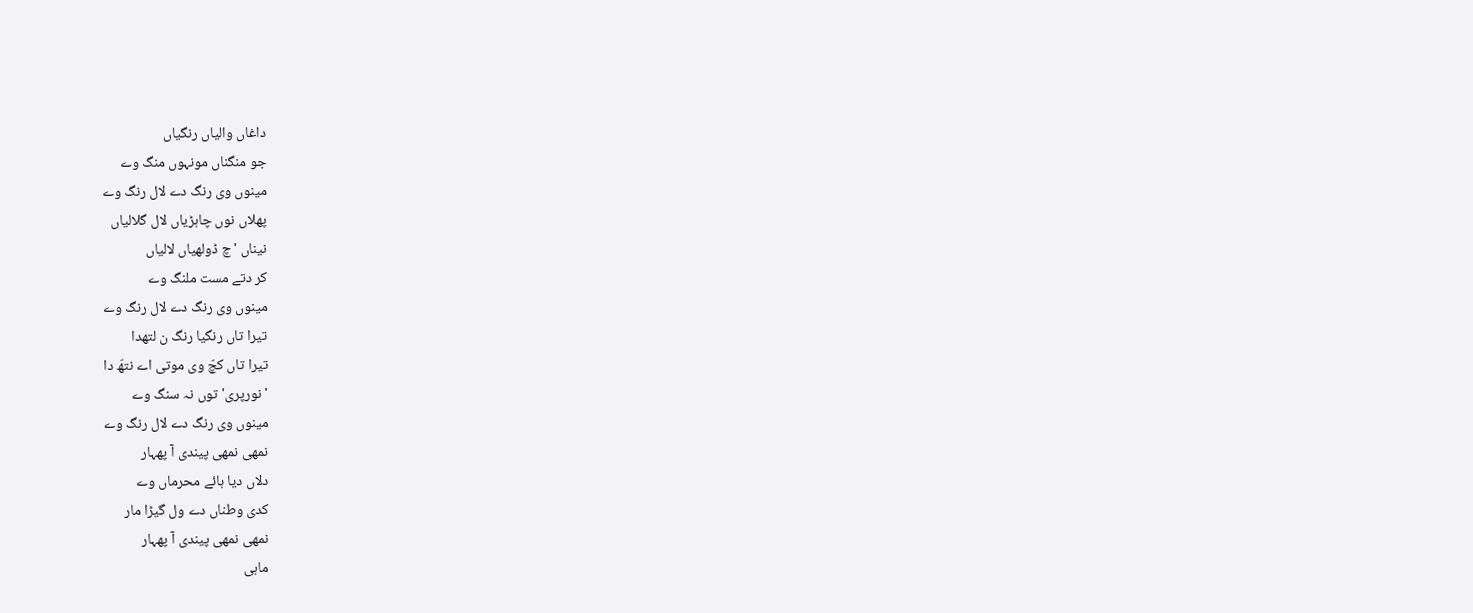داغاں والیاں رنگیاں
جو منگناں مونہوں منگ وے
مینوں وی رنگ دے لال رنگ وے
پھلاں نوں چاہڑیاں لال گلالیاں
نیناں 'چ ڈولھیاں لالیاں
کر دتے مست ملنگ وے
مینوں وی رنگ دے لال رنگ وے
تیرا تاں رنگیا رنگ ن لتھدا
تیرا تاں کچّ وی موتی اے نتھّ دا
'نورپری' توں نہ سنگ وے
مینوں وی رنگ دے لال رنگ وے
نمھی نمھی پیندی آ پھہار
دلاں دیا ہائے محرماں وے
کدی وطناں دے ول گیڑا مار
نمھی نمھی پیندی آ پھہار
ماہی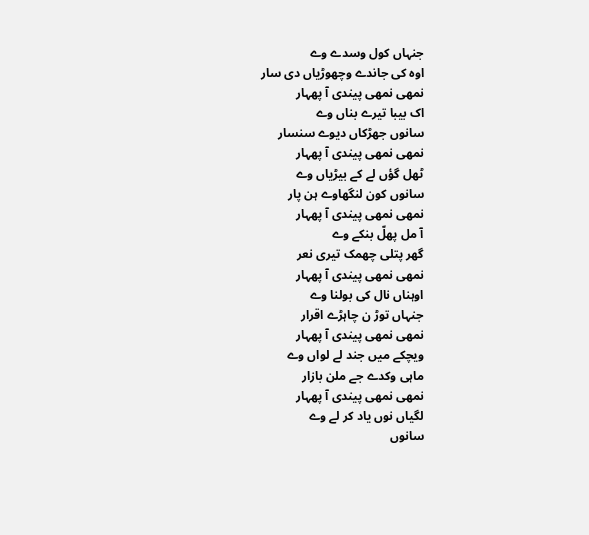جنہاں کول وسدے وے
اوہ کی جاندے وچھوڑیاں دی سار
نمھی نمھی پیندی آ پھہار
اک بیبا تیرے بناں وے
سانوں جھڑکاں دیوے سنسار
نمھی نمھی پیندی آ پھہار
ٹھل گؤں لے کے بیڑیاں وے
سانوں کون لنگھاوے ہن پار
نمھی نمھی پیندی آ پھہار
آ مل پھلّ بنکے وے
گھر پتلی چھمک تیری نعر
نمھی نمھی پیندی آ پھہار
اوہناں نال کی بولنا وے
جنہاں توڑ ن چاہڑے اقرار
نمھی نمھی پیندی آ پھہار
ویچکے میں جند لے لواں وے
ماہی وکدے جے ملن بازار
نمھی نمھی پیندی آ پھہار
لگیاں نوں یاد کر لے وے
سانوں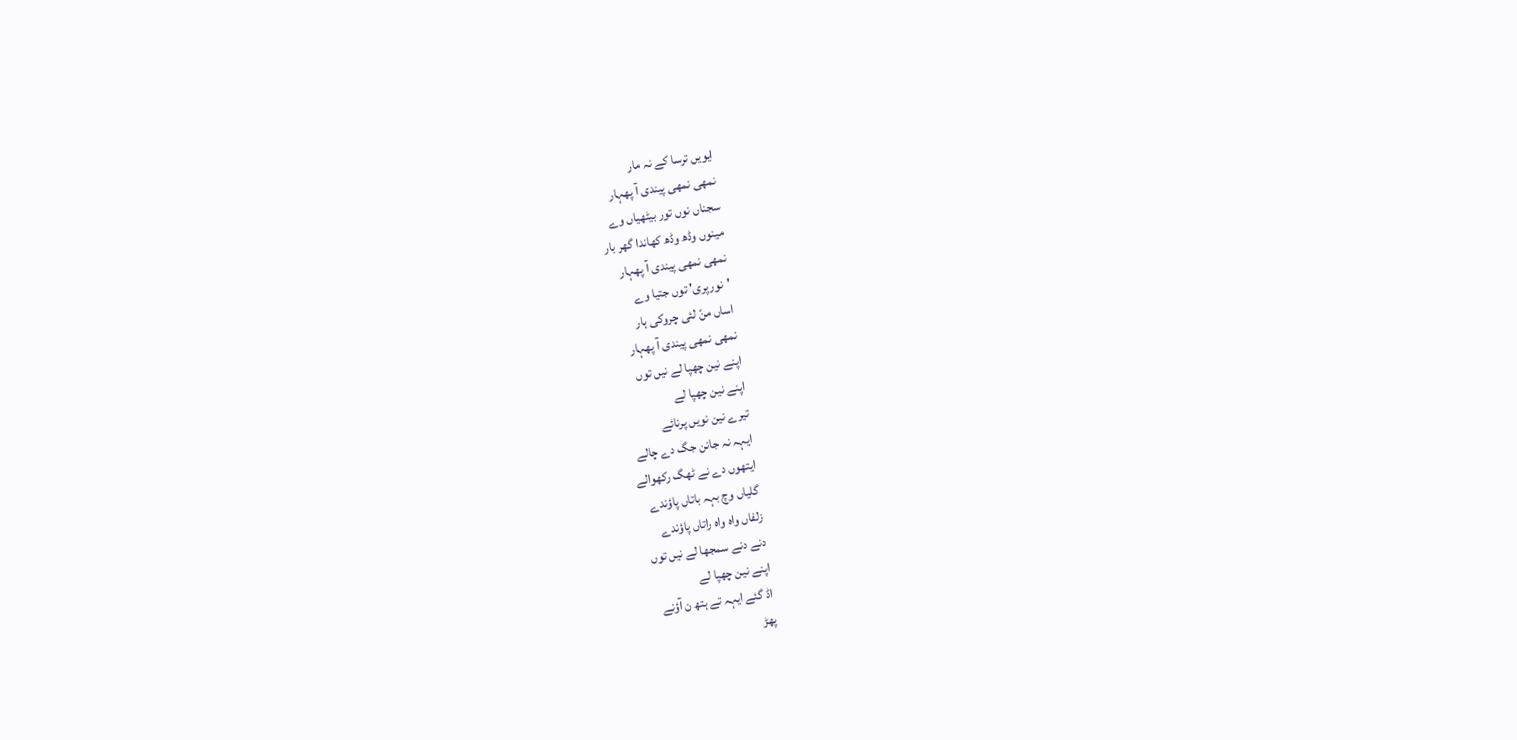ایویں ترسا کے نہ مار
نمھی نمھی پیندی آ پھہار
سجناں نوں تور بیٹھیاں وے
مینوں وڈھ وڈھ کھاندا گھر بار
نمھی نمھی پیندی آ پھہار
'نورپری' توں جتیا وے
اساں منّ لئی چروکی ہار
نمھی نمھی پیندی آ پھہار
اپنے نین چھپا لے نیں توں
اپنے نین چھپا لے
تیرے نین نویں پرنائے
ایہہ نہ جانن جگ دے چالے
ایتھوں دے نے ٹھگ رکھوالے
گلیاں وچ بہہ باتاں پاؤندے
زلفاں واہ واہ راتاں پاؤندے
دنے دنے سمجھا لے نیں توں
اپنے نین چھپا لے
اڈ گئے ایہہ تے ہتھ ن آؤنے
پھڑ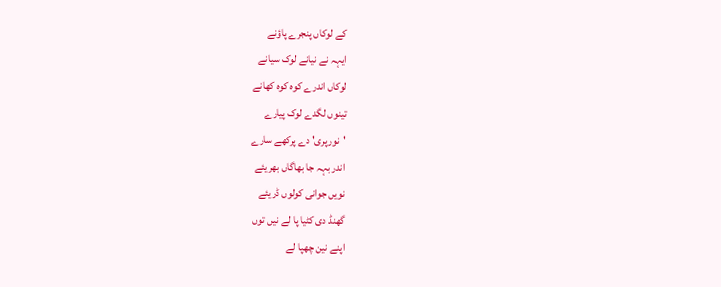کے لوکاں پنجرے پاؤنے
ایہہ نے نیانے لوک سیانے
لوکاں اندرے کوہ کوہ کھانے
تینوں لگدے لوک پیارے
'نورپری' دے پرکھے سارے
اندر بہہ جا بھاگاں بھریئے
نویں جوانی کولوں ڈریئے
گھنڈ دی کٹیا پا لے نیں توں
اپنے نین چھپا لے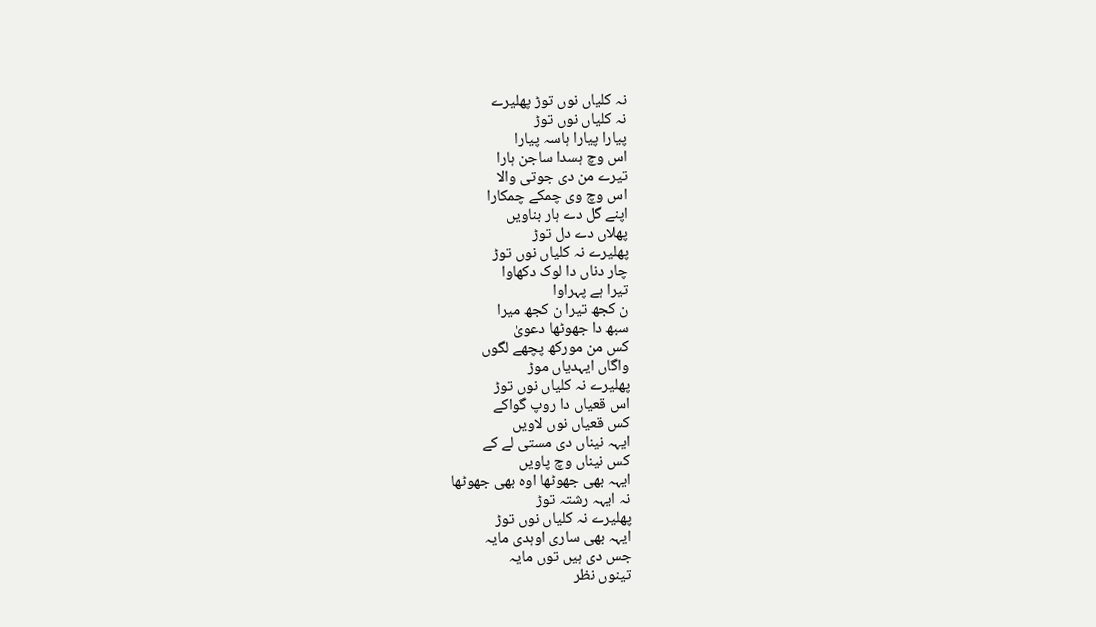نہ کلیاں نوں توڑ پھلیرے
نہ کلیاں نوں توڑ
پیارا پیارا ہاسہ پیارا
اس وچ ہسدا ساجن ہارا
تیرے من دی جوتی والا
اس وچ وی چمکے چمکارا
اپنے گل دے ہار بناویں
پھلاں دے دل توڑ
پھلیرے نہ کلیاں نوں توڑ
چار دناں دا لوک دکھاوا
تیرا ہے پہراوا
ن کجھ تیرا ن کجھ میرا
سبھ دا جھوٹھا دعویٰ
کس من مورکھ پچھے لگوں
واگاں ایہدیاں موڑ
پھلیرے نہ کلیاں نوں توڑ
اس قعیاں دا روپ گواکے
کس قعیاں نوں لاویں
ایہہ نیناں دی مستی لے کے
کس نیناں وچ پاویں
ایہہ بھی جھوٹھا اوہ بھی جھوٹھا
نہ ایہہ رشتہ توڑ
پھلیرے نہ کلیاں نوں توڑ
ایہہ بھی ساری اوہدی مایہ
جس دی ہیں توں مایہ
تینوں نظر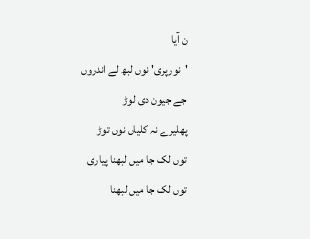ن آیا
'نورپری' نوں لبھ لے اندروں
جے جیون دی لوڑ
پھلیرے نہ کلیاں نوں توڑ
توں لک جا میں لبھنا پیاری
توں لک جا میں لبھنا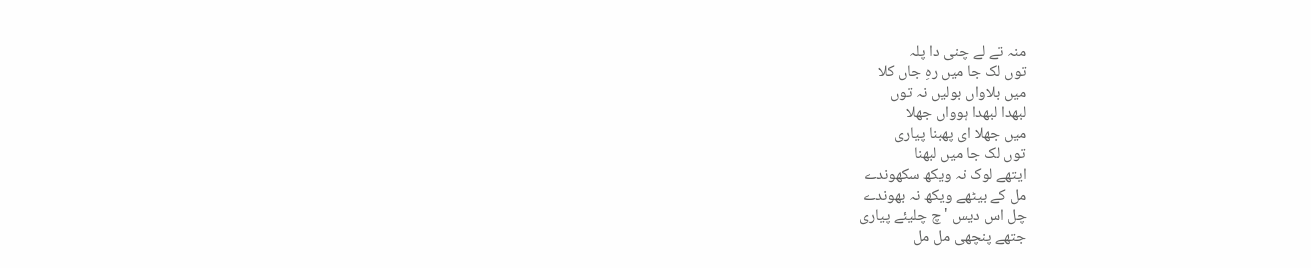منہ تے لے چنی دا پلہ
توں لک جا میں رہِ جاں کلا
میں بلاواں بولیں نہ توں
لبھدا لبھدا ہوواں جھلا
میں جھلا ای پھبنا پیاری
توں لک جا میں لبھنا
ایتھے لوک نہ ویکھ سکھوندے
مل کے بیٹھے ویکھ نہ بھوندے
چل اس دیس 'چ چلیئے پیاری
جتھے پنچھی مل مل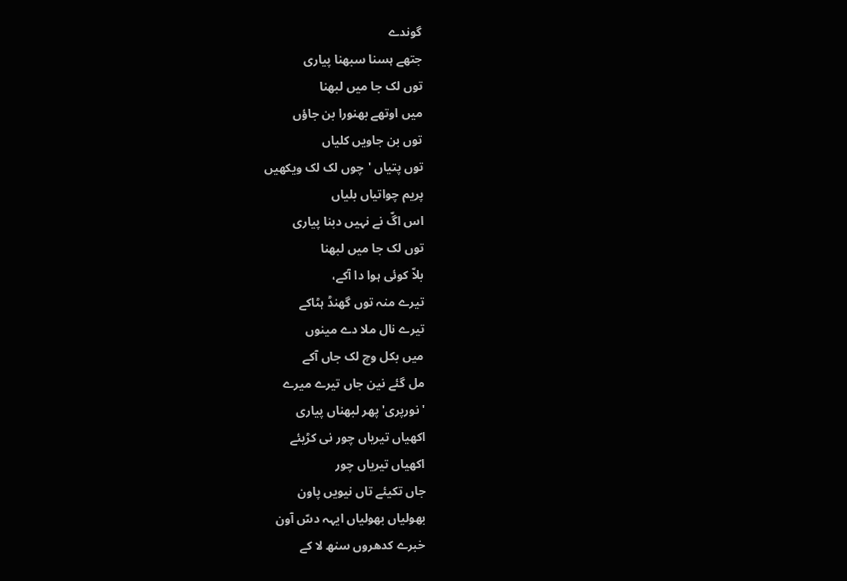گوندے
جتھے ہسنا سبھنا پیاری
توں لک جا میں لبھنا
میں اوتھے بھنورا بن جاؤں
توں بن جاویں کلیاں
توں پتیاں 'چوں لک لک ویکھیں
پریم چواتیاں بلیاں
اس اگّ نے نہیں دبنا پیاری
توں لک جا میں لبھنا
بلاّ کوئی ہوا دا آکے،
تیرے منہ توں گھنڈ ہٹاکے
تیرے نال ملا دے مینوں
میں بکل وچ لک جاں آکے
مل گئے نین جاں تیرے میرے
'نورپری' پھر لبھناں پیاری
اکھیاں تیریاں چور نی کڑیئے
اکھیاں تیریاں چور
جاں تکیئے تاں نیویں پاون
بھولیاں بھولیاں ایہہ دسّ آون
خبرے کدھروں سنھ لا کے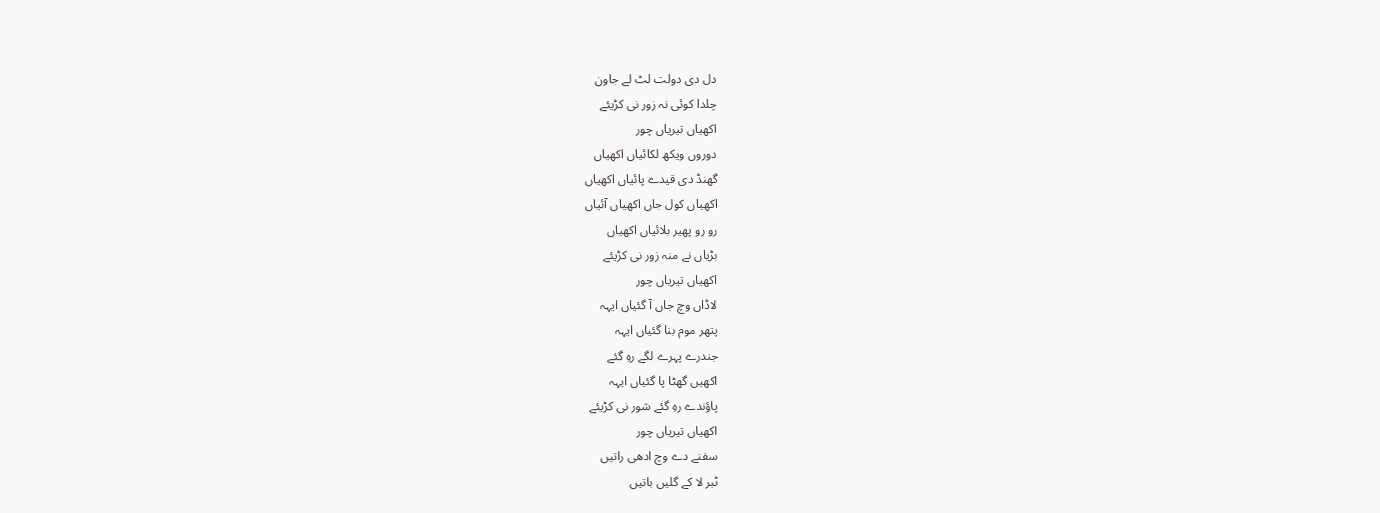دل دی دولت لٹ لے جاون
چلدا کوئی نہ زور نی کڑیئے
اکھیاں تیریاں چور
دوروں ویکھ لکائیاں اکھیاں
گھنڈ دی قیدے پائیاں اکھیاں
اکھیاں کول جاں اکھیاں آئیاں
رو رو پھیر بلائیاں اکھیاں
بڑیاں نے منہ زور نی کڑیئے
اکھیاں تیریاں چور
لاڈاں وچ جاں آ گئیاں ایہہ
پتھر موم بنا گئیاں ایہہ
جندرے پہرے لگے رہِ گئے
اکھیں گھٹا پا گئیاں ایہہ
پاؤندے رہِ گئے شور نی کڑیئے
اکھیاں تیریاں چور
سفنے دے وچ ادھی راتیں
ٹبر لا کے گلیں باتیں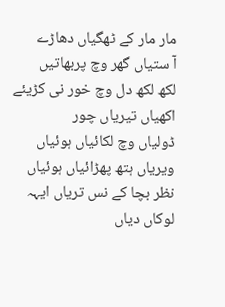مار مار کے ٹھگیاں دھاڑے
آ ستیاں گھر وچ پربھاتیں
لکھ لکھ دل وچ خور نی کڑیئے
اکھیاں تیریاں چور
ڈولیاں وچ لکائیاں ہوئیاں
ویریاں ہتھ پھڑائیاں ہوئیاں
نظر بچا کے نس تریاں ایہہ
لوکاں دیاں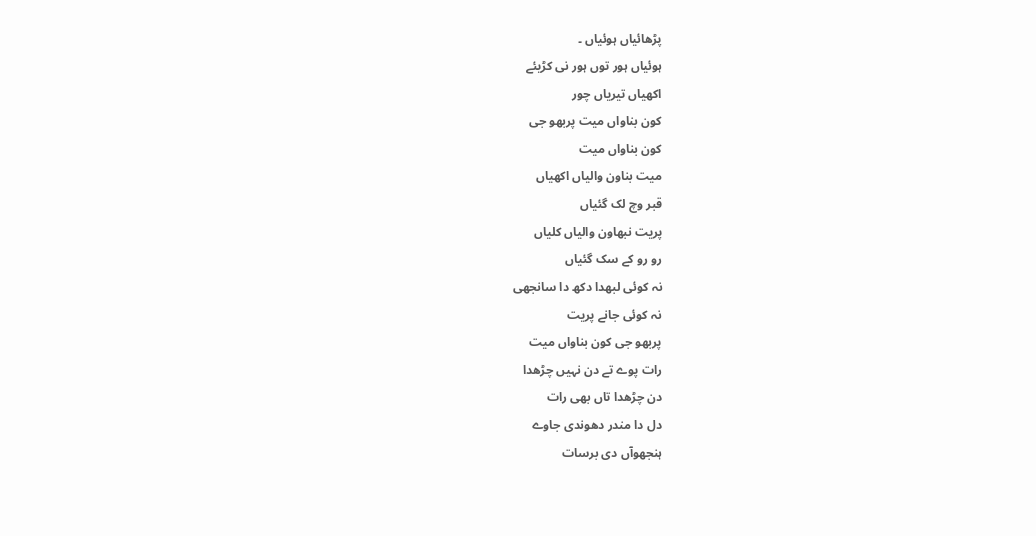پڑھائیاں ہوئیاں ۔
ہوئیاں ہور توں ہور نی کڑیئے
اکھیاں تیریاں چور
کون بناواں میت پربھو جی
کون بناواں میت
میت بناون والیاں اکھیاں
قبر وچ لک گئیاں
پریت نبھاون والیاں کلیاں
رو رو کے سک گئیاں
نہ کوئی لبھدا دکھ دا سانجھی
نہ کوئی جانے پریت
پربھو جی کون بناواں میت
رات پوے تے دن نہیں چڑھدا
دن چڑھدا تاں بھی رات
دل دا مندر دھوندی جاوے
ہنجھوآں دی برسات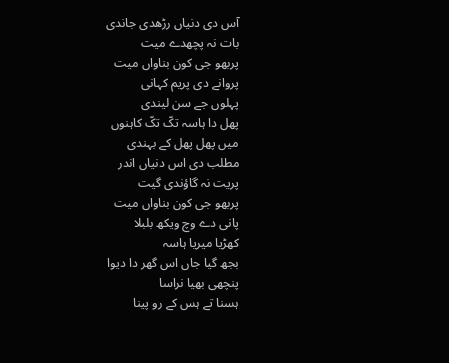آس دی دنیاں رڑھدی جاندی
بات نہ پچھدے میت
پربھو جی کون بناواں میت
پروانے دی پریم کہانی
پہلوں جے سن لیندی
پھل دا ہاسہ تکّ تکّ کاہنوں
میں پھل پھل کے بہندی
مطلب دی اس دنیاں اندر
پریت نہ گاؤندی گیت
پربھو جی کون بناواں میت
پانی دے وچ ویکھ بلبلا
کھڑیا میریا ہاسہ
بجھ گیا جاں اس گھر دا دیوا
پنچھی بھیا نراسا
ہسنا تے ہس کے رو پینا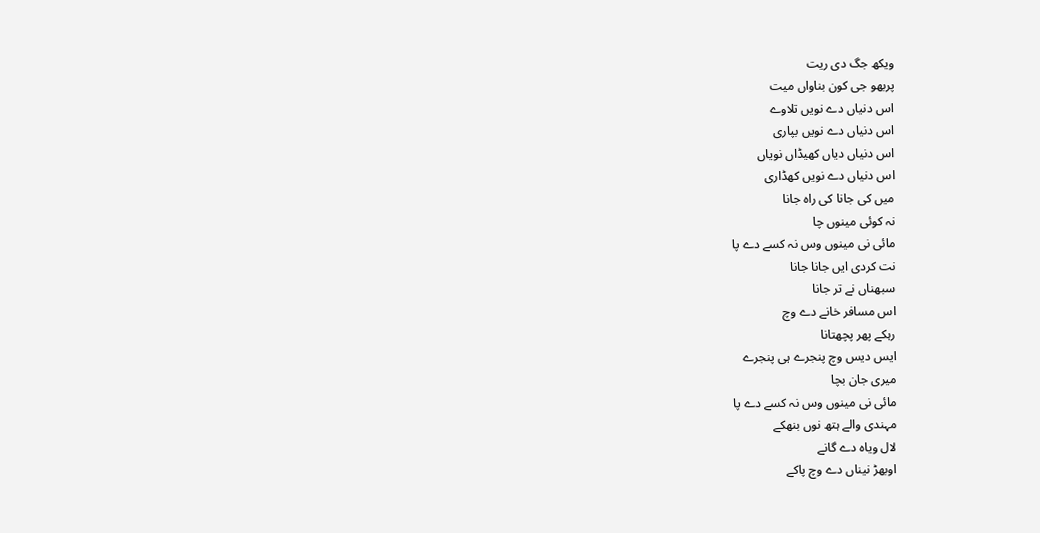ویکھ جگ دی ریت
پربھو جی کون بناواں میت
اس دنیاں دے نویں تلاوے
اس دنیاں دے نویں بپاری
اس دنیاں دیاں کھیڈاں نویاں
اس دنیاں دے نویں کھڈاری
میں کی جانا کی راہ جانا
نہ کوئی مینوں چا
مائی نی مینوں وس نہ کسے دے پا
نت کردی ایں جانا جانا
سبھناں نے تر جانا
اس مسافر خانے دے وچ
رہکے پھر پچھتانا
ایس دیس وچ پنجرے ہی پنجرے
میری جان بچا
مائی نی مینوں وس نہ کسے دے پا
مہندی والے ہتھ نوں بنھکے
لال ویاہ دے گانے
اوبھڑ نیناں دے وچ پاکے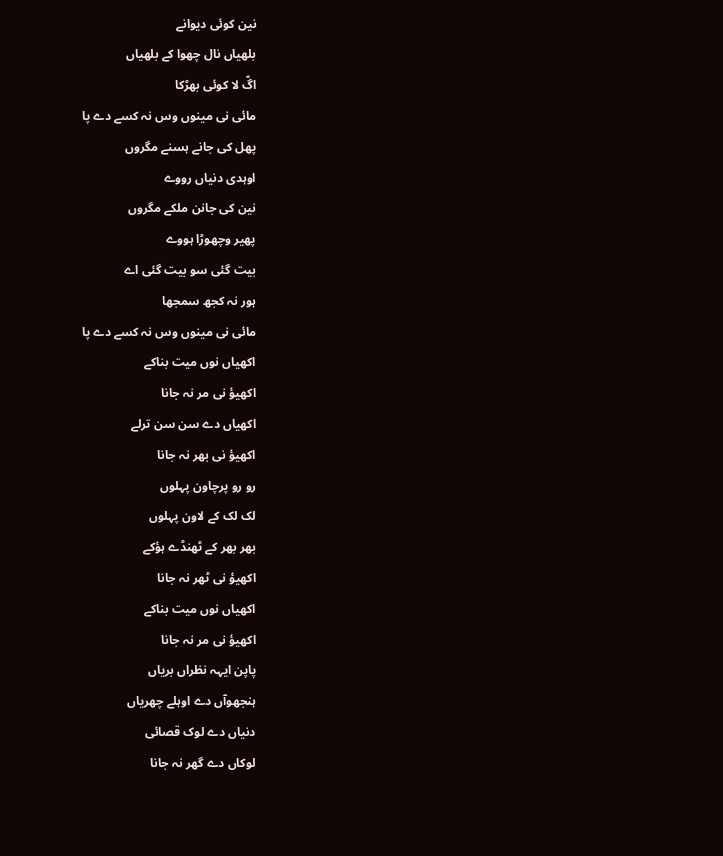نین کوئی دیوانے
بلھیاں نال چھوا کے بلھیاں
اگّ لا کوئی بھڑکا
مائی نی مینوں وس نہ کسے دے پا
پھل کی جانے ہسنے مگروں
اوہدی دنیاں رووے
نین کی جانن ملکے مگروں
پھیر وچھوڑا ہووے
بیت گئی سو بیت گئی اے
ہور نہ کجھ سمجھا
مائی نی مینوں وس نہ کسے دے پا
اکھیاں نوں میت بناکے
اکھیؤ نی مر نہ جانا
اکھیاں دے سن سن ترلے
اکھیؤ نی بھر نہ جانا
رو رو پرچاون پہلوں
لک لک کے لاون پہلوں
بھر بھر کے ٹھنڈے ہؤکے
اکھیؤ نی ٹھر نہ جانا
اکھیاں نوں میت بناکے
اکھیؤ نی مر نہ جانا
پاپن ایہہ نظراں بریاں
ہنجھوآں دے اوہلے چھریاں
دنیاں دے لوک قصائی
لوکاں دے گھر نہ جانا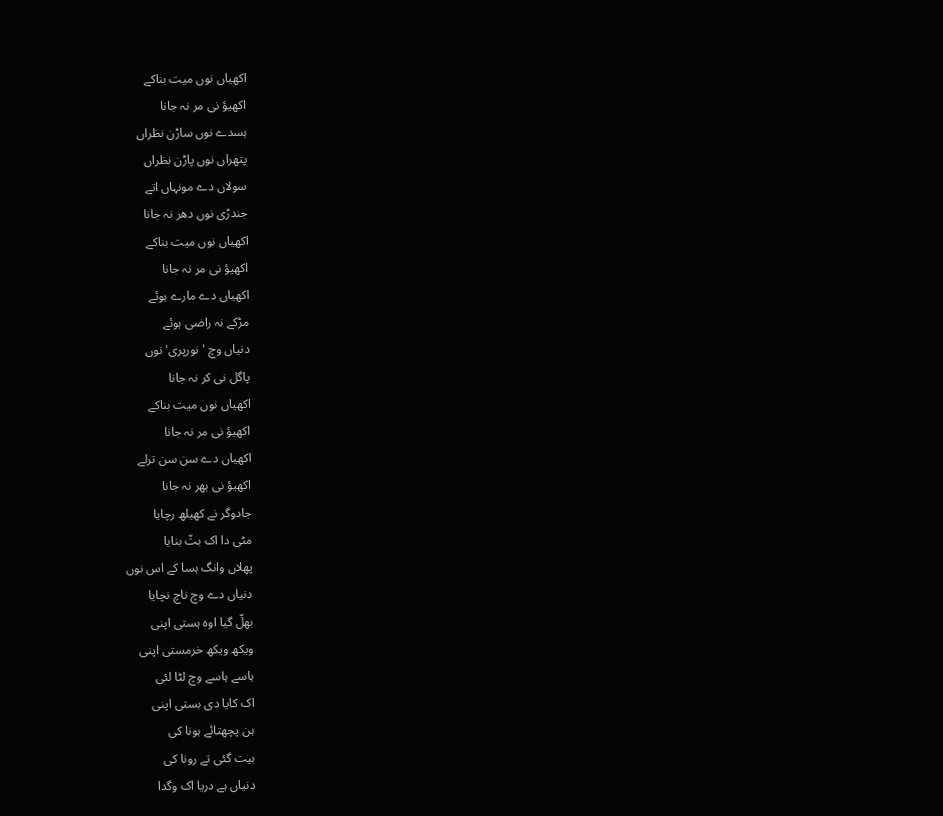اکھیاں نوں میت بناکے
اکھیؤ نی مر نہ جانا
ہسدے نوں ساڑن نظراں
پتھراں نوں پاڑن نظراں
سولاں دے مونہاں اتے
جندڑی نوں دھر نہ جانا
اکھیاں نوں میت بناکے
اکھیؤ نی مر نہ جانا
اکھیاں دے مارے ہوئے
مڑکے نہ راضی ہوئے
دنیاں وچ 'نورپری' نوں
پاگل نی کر نہ جانا
اکھیاں نوں میت بناکے
اکھیؤ نی مر نہ جانا
اکھیاں دے سن سن ترلے
اکھیؤ نی بھر نہ جانا
جادوگر نے کھیلھ رچایا
مٹی دا اک بتّ بنایا
پھلاں وانگ ہسا کے اس نوں
دنیاں دے وچ ناچ نچایا
بھلّ گیا اوہ ہستی اپنی
ویکھ ویکھ خرمستی اپنی
ہاسے ہاسے وچ لٹا لئی
اک کایا دی بستی اپنی
ہن پچھتائے ہونا کی
بیت گئی تے رونا کی
دنیاں ہے دریا اک وگدا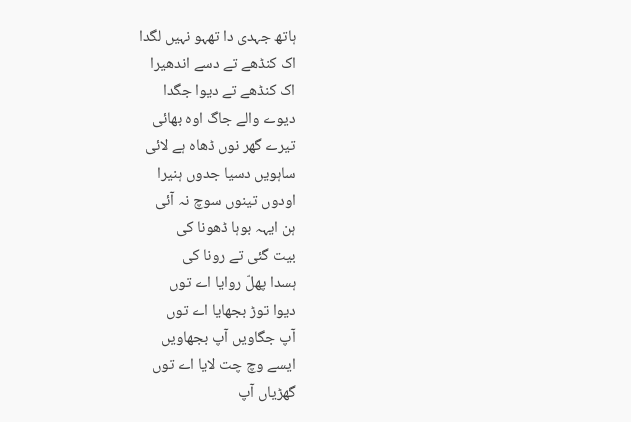ہاتھ جہدی دا تھہو نہیں لگدا
اک کنڈھے تے دسے اندھیرا
اک کنڈھے تے دیوا جگدا
دیوے والے جاگ اوہ بھائی
تیرے گھر نوں ڈھاہ ہے لائی
ساہویں دسیا جدوں ہنیرا
اودوں تینوں سوچ نہ آئی
ہن ایہہ بوہا ڈھونا کی
بیت گئی تے رونا کی
ہسدا پھلّ روایا اے توں
دیوا توڑ بجھایا اے توں
آپ جگاویں آپ بجھاویں
ایسے وچ چت لایا اے توں
گھڑیاں آپ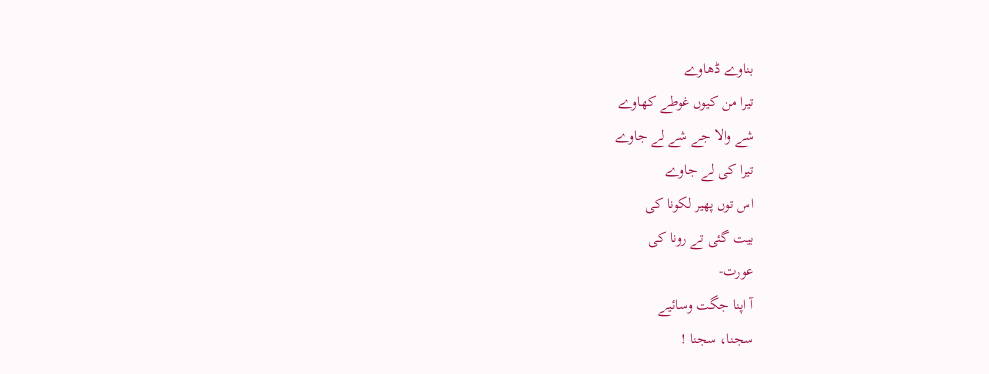بناوے ڈھاوے
تیرا من کیوں غوطے کھاوے
شے والا جے شے لے جاوے
تیرا کی لے جاوے
اس توں پھیر لکونا کی
بیت گئی تے رونا کی
عورت-
آ اپنا جگت وسائیے
سجنا، سجنا !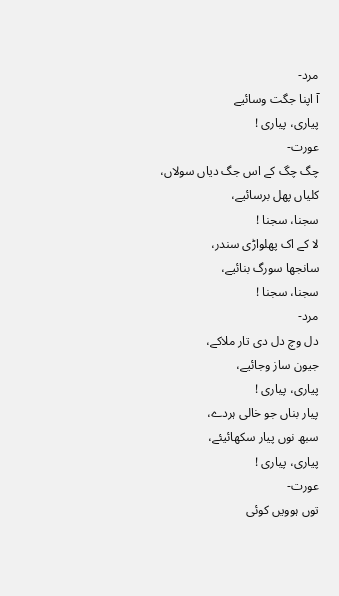مرد-
آ اپنا جگت وسائیے
پیاری، پیاری !
عورت-
چگ چگ کے اس جگ دیاں سولاں،
کلیاں پھل برسائیے،
سجنا، سجنا !
لا کے اک پھلواڑی سندر،
سانجھا سورگ بنائیے،
سجنا، سجنا !
مرد-
دل وچ دل دی تار ملاکے،
جیون ساز وجائیے،
پیاری، پیاری !
پیار بناں جو خالی ہردے،
سبھ نوں پیار سکھائیئے،
پیاری، پیاری !
عورت-
توں ہوویں کوئی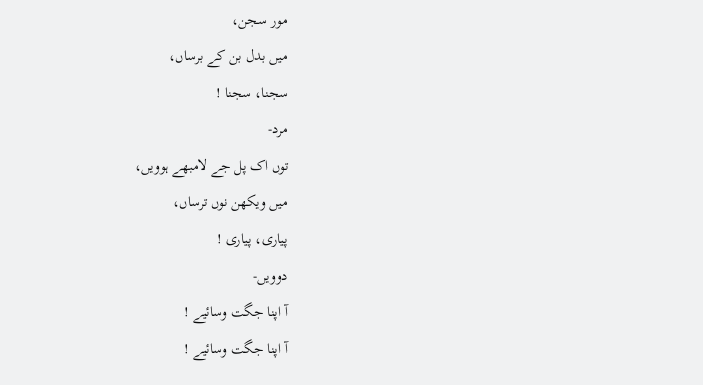مور سجن،
میں بدل بن کے برساں،
سجنا، سجنا !
مرد-
توں اک پل جے لامبھے ہوویں،
میں ویکھن نوں ترساں،
پیاری، پیاری !
دوویں-
آ اپنا جگت وسائیے !
آ اپنا جگت وسائیے !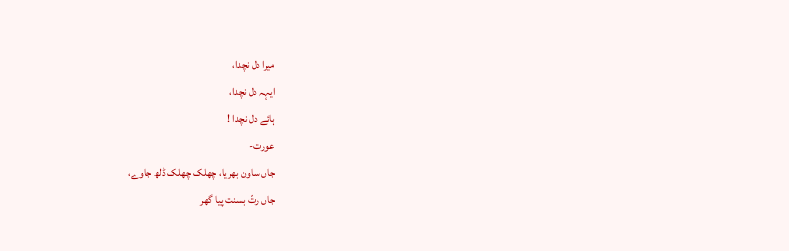میرا دل نچدا،
ایہہ دل نچدا،
ہائے دل نچدا !
عورت-
جاں ساون بھریا، چھلک چھلک ڈلھ جاوے،
جاں رتّ بسنت پیا گھر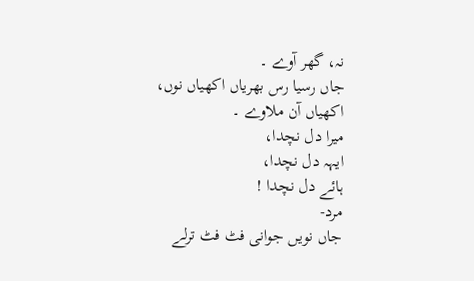نہ، گھر آوے ۔
جاں رسیا رس بھریاں اکھیاں نوں،
اکھیاں آن ملاوے ۔
میرا دل نچدا،
ایہہ دل نچدا،
ہائے دل نچدا !
مرد-
جاں نویں جوانی فٹ فٹ ترلے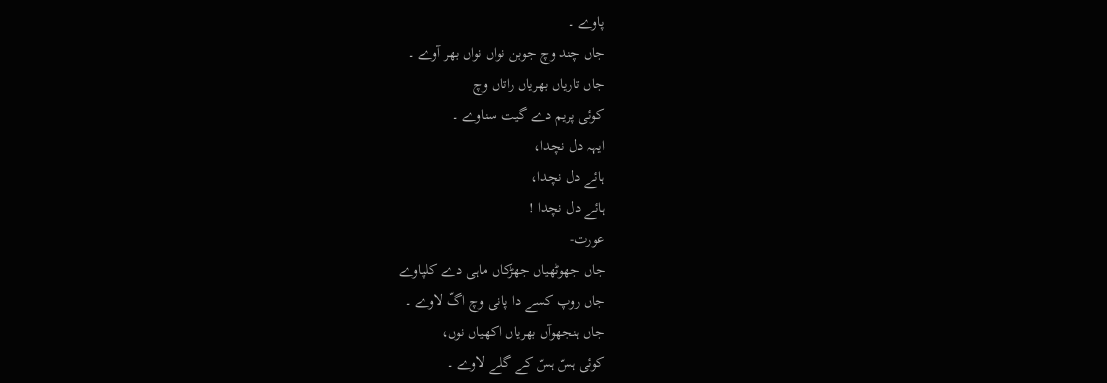پاوے ۔
جاں چند وچ جوبن نواں نواں بھر آوے ۔
جاں تاریاں بھریاں راتاں وچ
کوئی پریم دے گیت سناوے ۔
ایہہ دل نچدا،
ہائے دل نچدا،
ہائے دل نچدا !
عورت-
جاں جھوٹھیاں جھڑکاں ماہی دے کلپاوے
جاں روپ کسے دا پانی وچ اگّ لاوے ۔
جاں ہنجھوآں بھریاں اکھیاں نوں،
کوئی ہسّ ہسّ کے گلے لاوے ۔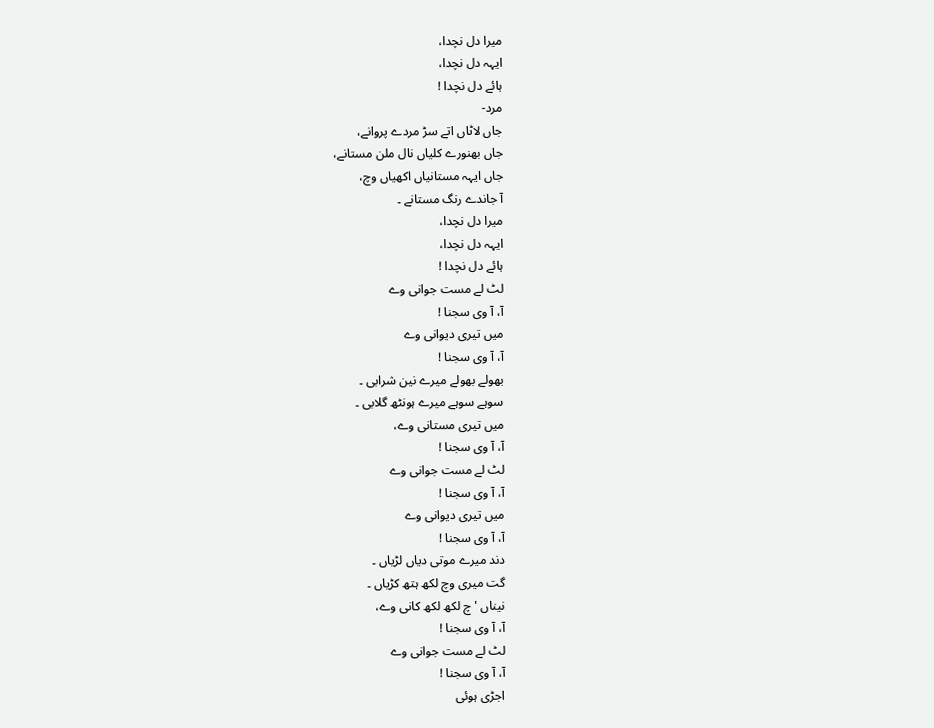میرا دل نچدا،
ایہہ دل نچدا،
ہائے دل نچدا !
مرد-
جاں لاٹاں اتے سڑ مردے پروانے،
جاں بھنورے کلیاں نال ملن مستانے،
جاں ایہہ مستانیاں اکھیاں وچ،
آ جاندے رنگ مستانے ۔
میرا دل نچدا،
ایہہ دل نچدا،
ہائے دل نچدا !
لٹ لے مست جوانی وے
آ، آ وی سجنا !
میں تیری دیوانی وے
آ، آ وی سجنا !
بھولے بھولے میرے نین شرابی ۔
سوہے سوہے میرے ہونٹھ گلابی ۔
میں تیری مستانی وے،
آ، آ وی سجنا !
لٹ لے مست جوانی وے
آ، آ وی سجنا !
میں تیری دیوانی وے
آ، آ وی سجنا !
دند میرے موتی دیاں لڑیاں ۔
گت میری وچ لکھ ہتھ کڑیاں ۔
نیناں 'چ لکھ لکھ کانی وے،
آ، آ وی سجنا !
لٹ لے مست جوانی وے
آ، آ وی سجنا !
اجڑی ہوئی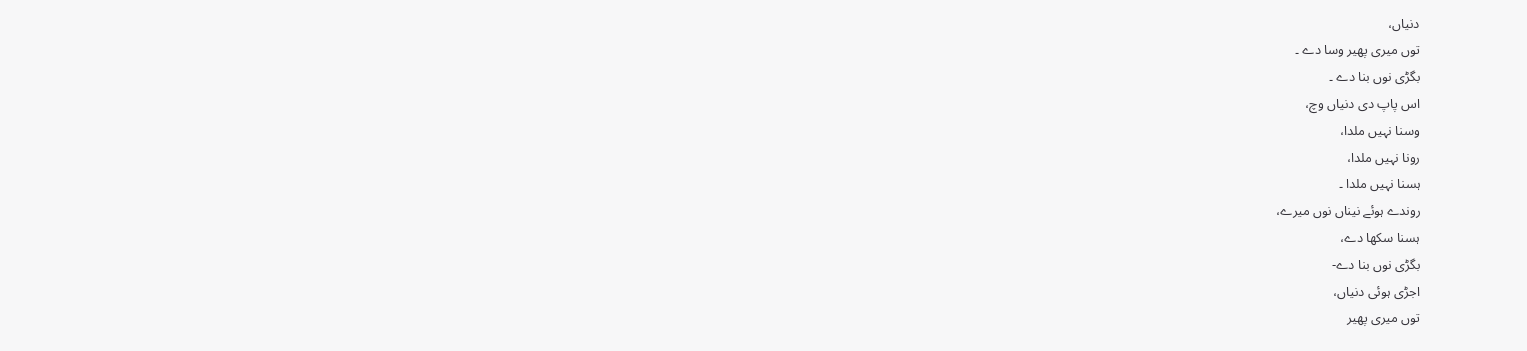دنیاں،
توں میری پھیر وسا دے ۔
بگڑی نوں بنا دے ۔
اس پاپ دی دنیاں وچ،
وسنا نہیں ملدا،
رونا نہیں ملدا،
ہسنا نہیں ملدا ۔
روندے ہوئے نیناں نوں میرے،
ہسنا سکھا دے،
بگڑی نوں بنا دے-
اجڑی ہوئی دنیاں،
توں میری پھیر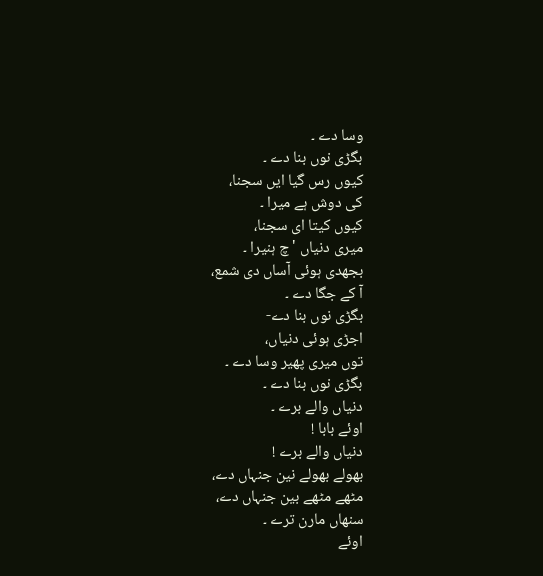وسا دے ۔
بگڑی نوں بنا دے ۔
کیوں رس گیا ایں سجنا،
کی دوش ہے میرا ۔
کیوں کیتا ای سجنا،
میری دنیاں 'چ ہنیرا ۔
بجھدی ہوئی آساں دی شمع،
آ کے جگا دے ۔
بگڑی نوں بنا دے-
اجڑی ہوئی دنیاں،
توں میری پھیر وسا دے ۔
بگڑی نوں بنا دے ۔
دنیاں والے برے ۔
اوئے بابا !
دنیاں والے برے !
بھولے بھولے نین جنہاں دے،
مٹھے مٹھے بین جنہاں دے،
سنھاں مارن ترے ۔
اوئے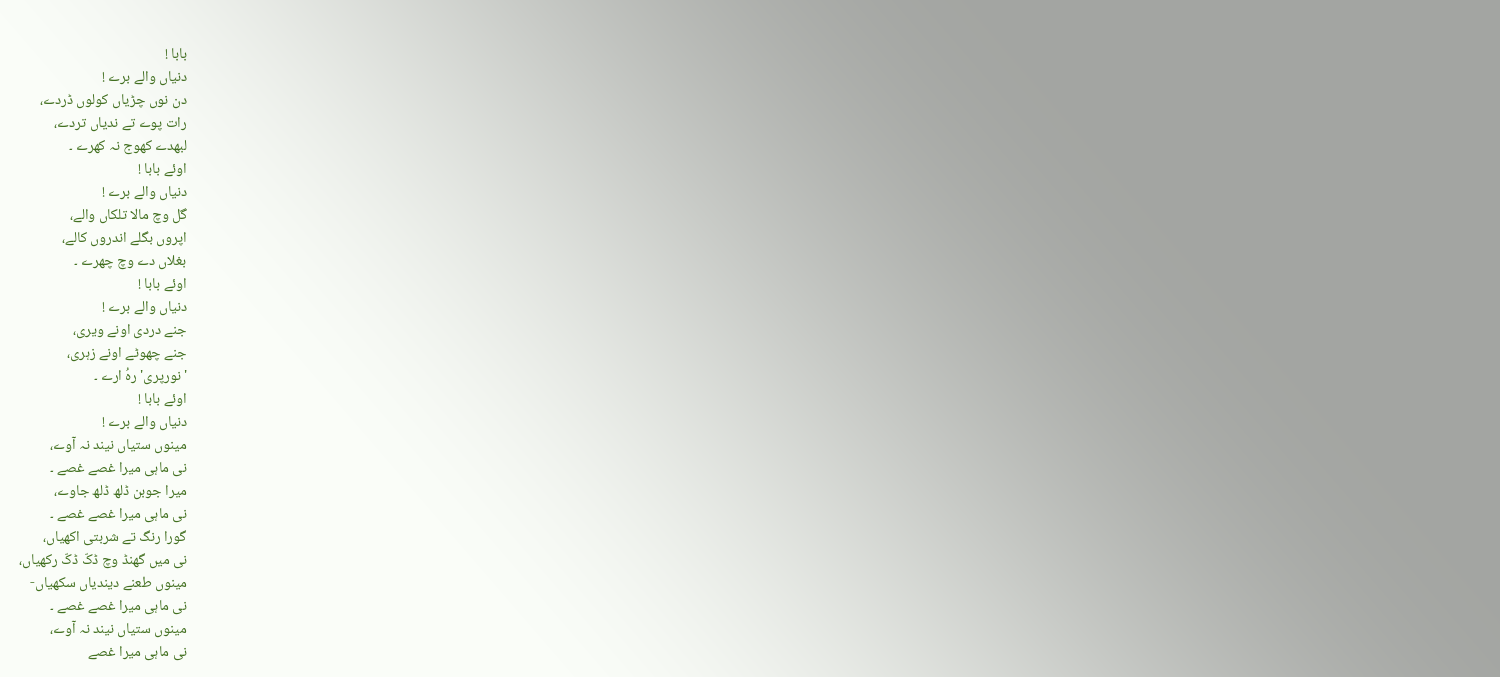بابا !
دنیاں والے برے !
دن نوں چڑیاں کولوں ڈردے،
رات پوے تے ندیاں تردے،
لبھدے کھوج نہ کھرے ۔
اوئے بابا !
دنیاں والے برے !
گل وچ مالا تلکاں والے،
اپروں بگلے اندروں کالے،
بغلاں دے وچ چھرے ۔
اوئے بابا !
دنیاں والے برے !
جنے دردی اونے ویری،
جنے چھوٹے اونے زہری،
'نورپری' رہُ ارے ۔
اوئے بابا !
دنیاں والے برے !
مینوں ستیاں نیند نہ آوے،
نی ماہی میرا غصے غصے ۔
میرا جوبن ڈلھ ڈلھ جاوے،
نی ماہی میرا غصے غصے ۔
گورا رنگ تے شربتی اکھیاں،
نی میں گھنڈ وچ ڈکّ ڈکّ رکھیاں،
مینوں طعنے دیندیاں سکھیاں-
نی ماہی میرا غصے غصے ۔
مینوں ستیاں نیند نہ آوے،
نی ماہی میرا غصے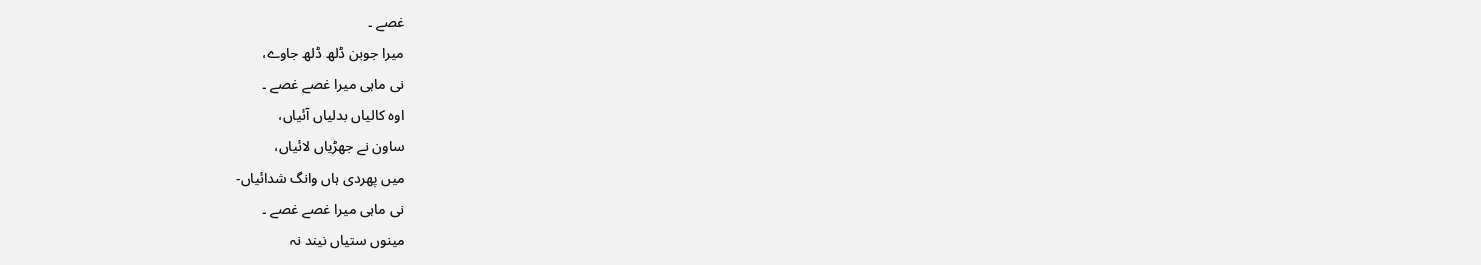غصے ۔
میرا جوبن ڈلھ ڈلھ جاوے،
نی ماہی میرا غصے غصے ۔
اوہ کالیاں بدلیاں آئیاں،
ساون نے جھڑیاں لائیاں،
میں پھردی ہاں وانگ شدائیاں-
نی ماہی میرا غصے غصے ۔
مینوں ستیاں نیند نہ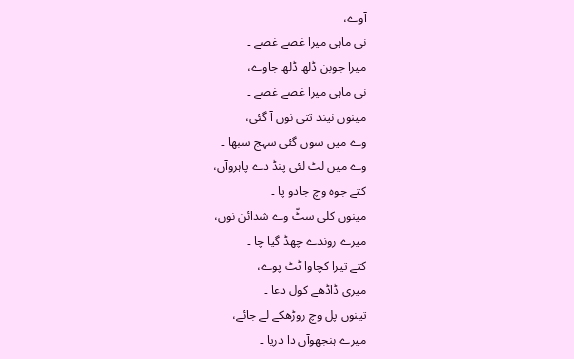آوے،
نی ماہی میرا غصے غصے ۔
میرا جوبن ڈلھ ڈلھ جاوے،
نی ماہی میرا غصے غصے ۔
مینوں نیند تتی نوں آ گئی،
وے میں سوں گئی سہج سبھا ۔
وے میں لٹ لئی پنڈ دے پاہروآں،
کتے جوہ وچ جادو پا ۔
مینوں کلی سٹّ وے شدائن نوں،
میرے روندے چھڈ گیا چا ۔
کتے تیرا کچاوا ٹٹ پوے،
میری ڈاڈھے کول دعا ۔
تینوں پل وچ روڑھکے لے جائے،
میرے ہنجھوآں دا دریا ۔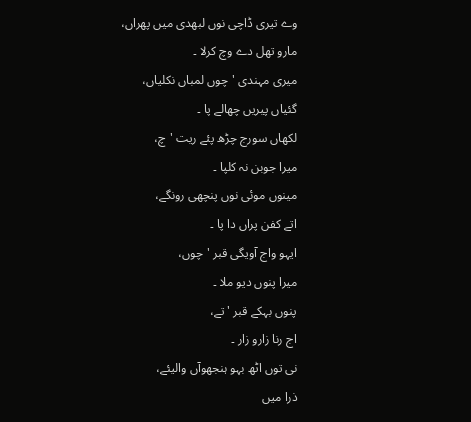وے تیری ڈاچی نوں لبھدی میں پھراں،
مارو تھل دے وچ کرلا ۔
میری مہندی 'چوں لمباں نکلیاں،
گئیاں پیریں چھالے پا ۔
لکھاں سورج چڑھ پئے ریت 'چ،
میرا جوبن نہ کلپا ۔
مینوں موئی نوں پنچھی رونگے،
اتے کفن پراں دا پا ۔
ایہو واج آویگی قبر 'چوں،
میرا پنوں دیو ملا ۔
پنوں بہکے قبر 'تے،
اج رنا زارو زار ۔
نی توں اٹھ بہو ہنجھوآں والیئے،
ذرا میں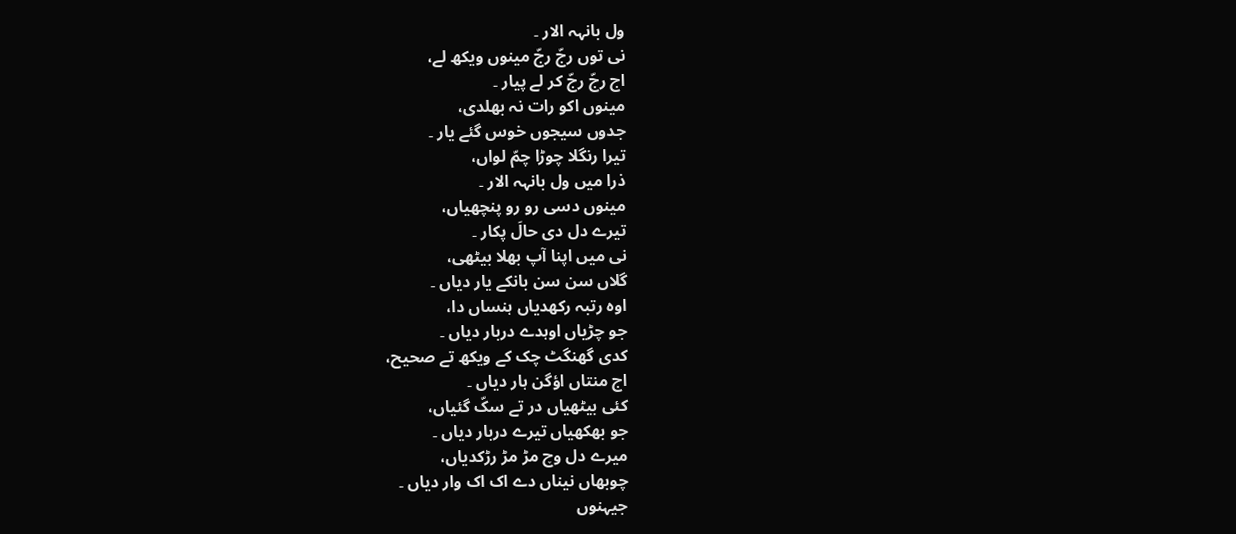ول بانہہ الار ۔
نی توں رجّ رجّ مینوں ویکھ لے،
اج رجّ رجّ کر لے پیار ۔
مینوں اکو رات نہ بھلدی،
جدوں سیجوں خوس گئے یار ۔
تیرا رنگلا چوڑا چمّ لواں،
ذرا میں ول بانہہ الار ۔
مینوں دسی رو رو پنچھیاں،
تیرے دل دی حالَ پکار ۔
نی میں اپنا آپ بھلا بیٹھی،
گلاں سن سن بانکے یار دیاں ۔
اوہ رتبہ رکھدیاں ہنساں دا،
جو چڑیاں اوہدے دربار دیاں ۔
کدی گھنگٹ چک کے ویکھ تے صحیح،
اج منتاں اؤگن ہار دیاں ۔
کئی بیٹھیاں در تے سکّ گئیاں،
جو بھکھیاں تیرے دربار دیاں ۔
میرے دل وچ مڑ مڑ رڑکدیاں،
چوبھاں نیناں دے اک اک وار دیاں ۔
جیہنوں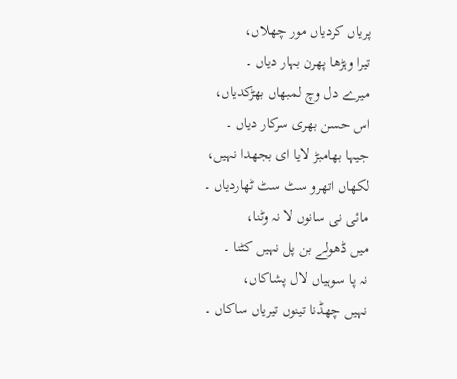پریاں کردیاں مور چھلاں،
تیرا وہڑھا پھرن بہار دیاں ۔
میرے دل وچ لمبھاں بھڑکدیاں،
اس حسن بھری سرکار دیاں ۔
جیہا بھامبڑ لایا ای بجھدا نہیں،
لکھاں اتھرو سٹ سٹ ٹھاردیاں ۔
مائی نی سانوں لا نہ وٹنا،
میں ڈھولے بن پل نہیں کٹنا ۔
نہ پا سوہیاں لال پشاکاں،
نہیں چھڈنا تینوں تیریاں ساکاں ۔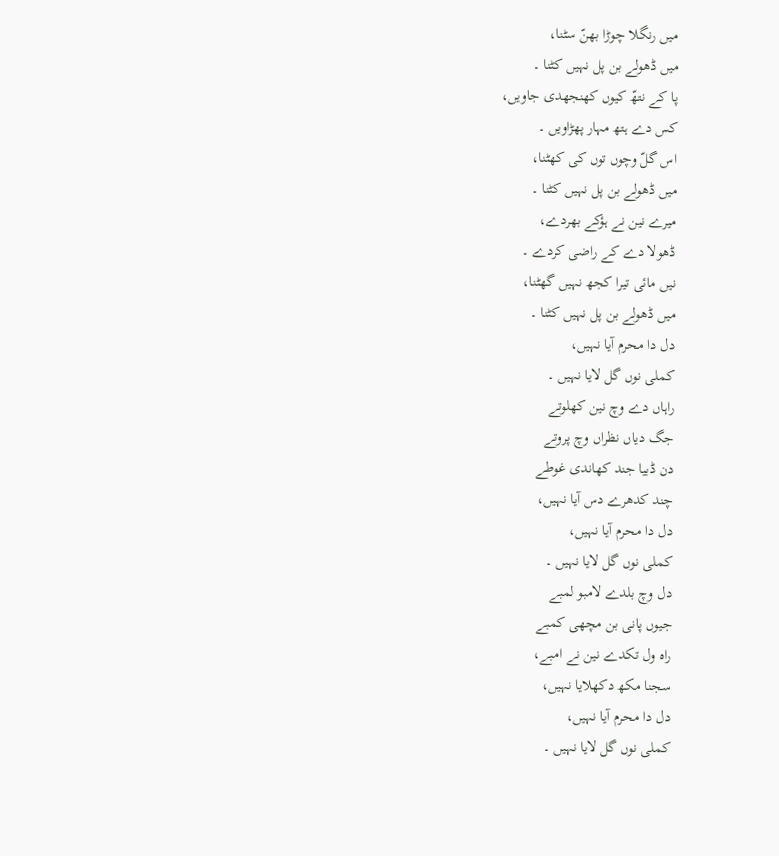میں رنگلا چوڑا بھنّ سٹنا،
میں ڈھولے بن پل نہیں کٹنا ۔
پا کے نتھّ کیوں کھنجھدی جاویں،
کس دے ہتھ مہار پھڑاویں ۔
اس گلّ وچوں توں کی کھٹنا،
میں ڈھولے بن پل نہیں کٹنا ۔
میرے نین نے ہؤکے بھردے،
ڈھولا دے کے راضی کردے ۔
نیں مائی تیرا کجھ نہیں گھٹنا،
میں ڈھولے بن پل نہیں کٹنا ۔
دل دا محرم آیا نہیں،
کملی نوں گل لایا نہیں ۔
راہاں دے وچ نین کھلوتے
جگ دیاں نظراں وچ پروتے
دن ڈبیا جند کھاندی غوطے
چند کدھرے دس آیا نہیں،
دل دا محرم آیا نہیں،
کملی نوں گل لایا نہیں ۔
دل وچ بلدے لامبو لمبے
جیوں پانی بن مچھی کمبے
راہ ول تکدے نین نے امبے،
سجنا مکھ دکھلایا نہیں،
دل دا محرم آیا نہیں،
کملی نوں گل لایا نہیں ۔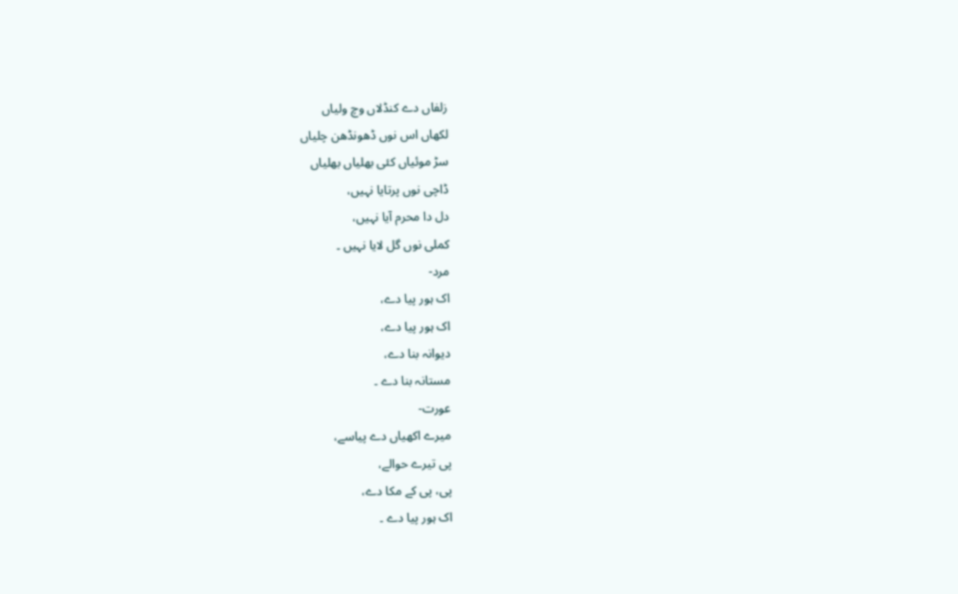زلفاں دے کنڈلاں وچ ولیاں
لکھاں اس نوں ڈھونڈھن چلیاں
سڑ موئیاں کئی بھلیاں بھلیاں
ڈاچی نوں پرتایا نہیں،
دل دا محرم آیا نہیں،
کملی نوں گل لایا نہیں ۔
مرد-
اک ہور پیا دے،
اک ہور پیا دے،
دیوانہ بنا دے،
مستانہ بنا دے ۔
عورت-
میرے اکھیاں دے پیاسے،
پی تیرے حوالے،
پی، پی کے مکا دے،
اک ہور پیا دے ۔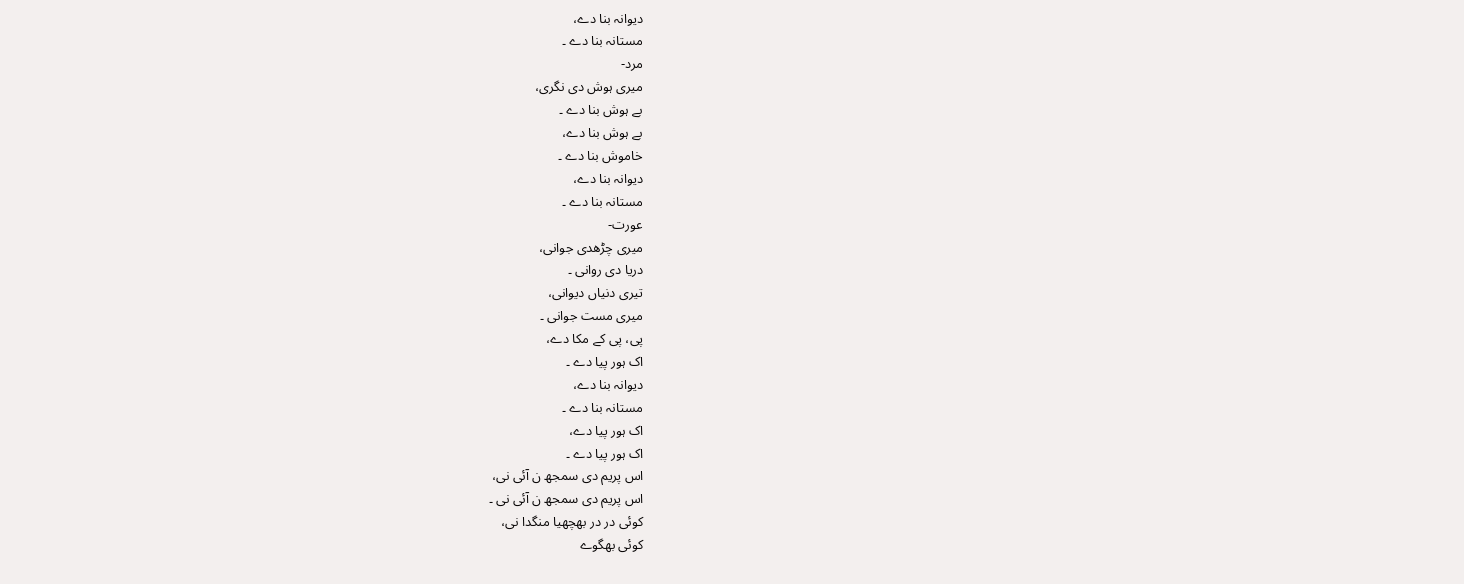دیوانہ بنا دے،
مستانہ بنا دے ۔
مرد-
میری ہوش دی نگری،
بے ہوش بنا دے ۔
بے ہوش بنا دے،
خاموش بنا دے ۔
دیوانہ بنا دے،
مستانہ بنا دے ۔
عورت-
میری چڑھدی جوانی،
دریا دی روانی ۔
تیری دنیاں دیوانی،
میری مست جوانی ۔
پی، پی کے مکا دے،
اک ہور پیا دے ۔
دیوانہ بنا دے،
مستانہ بنا دے ۔
اک ہور پیا دے،
اک ہور پیا دے ۔
اس پریم دی سمجھ ن آئی نی،
اس پریم دی سمجھ ن آئی نی ۔
کوئی در در بھچھیا منگدا نی،
کوئی بھگوے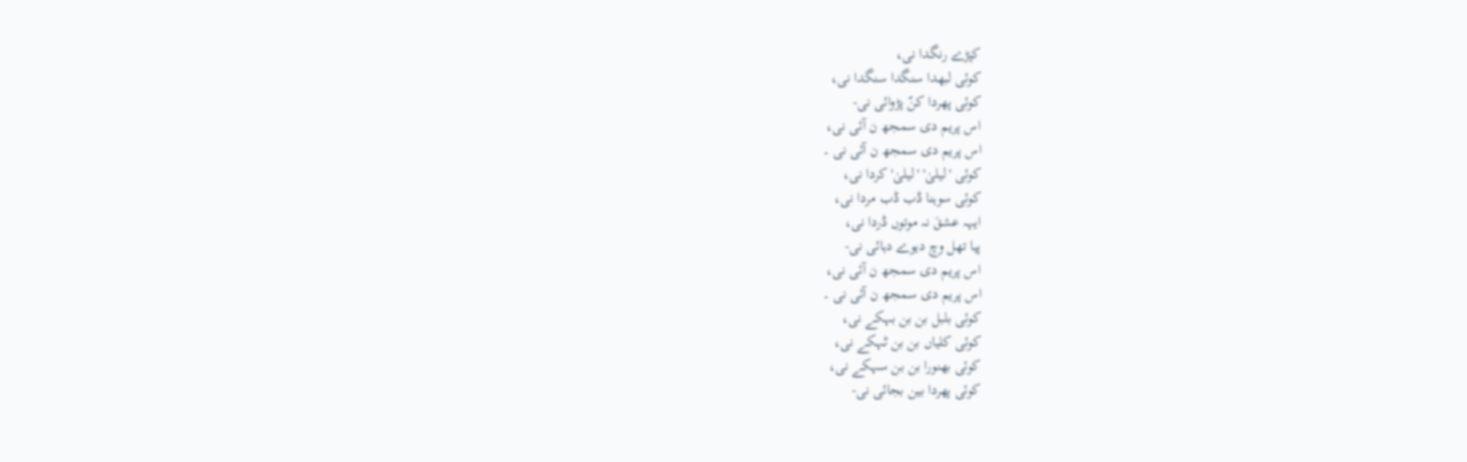کپڑے رنگدا نی،
کوئی لبھدا سنگدا سنگدا نی،
کوئی پھردا کنّ پڑوائی نی-
اس پریم دی سمجھ ن آئی نی،
اس پریم دی سمجھ ن آئی نی ۔
کوئی 'لیلیٰ' 'لیلیٰ' کردا نی،
کوئی سوہنا ڈب ڈب مردا نی،
ایہہ عشقَ نہ موتوں ڈردا نی،
پیا تھل وچ دیوے دہائی نی-
اس پریم دی سمجھ ن آئی نی،
اس پریم دی سمجھ ن آئی نی ۔
کوئی بلبل بن بن بہکے نی،
کوئی کلیاں بن بن ٹہکے نی،
کوئی بھنورا بن بن سہکے نی،
کوئی پھردا بین بجائی نی-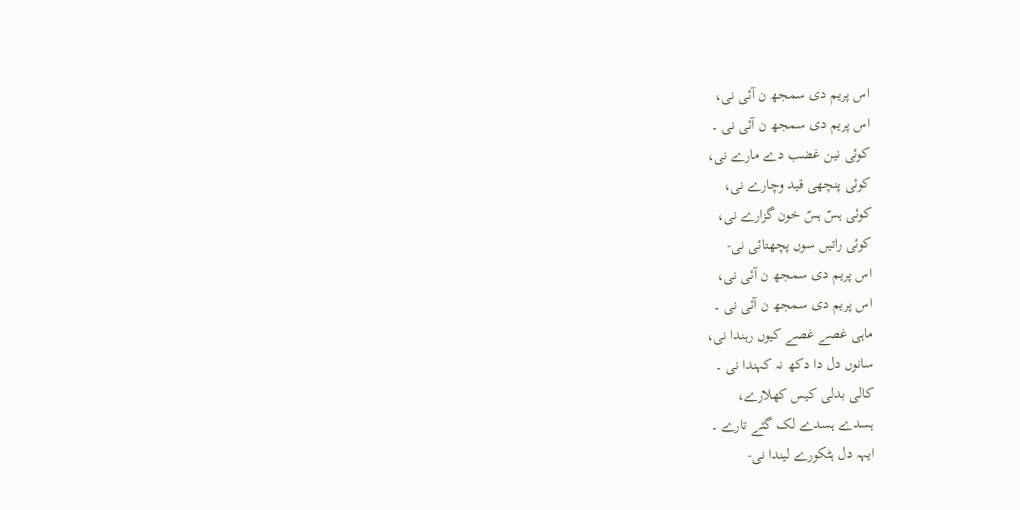اس پریم دی سمجھ ن آئی نی،
اس پریم دی سمجھ ن آئی نی ۔
کوئی نین غضب دے مارے نی،
کوئی پنچھی قید وچارے نی،
کوئی ہسّ ہسّ خون گزارے نی،
کوئی راتیں سوں پچھتائی نی-
اس پریم دی سمجھ ن آئی نی،
اس پریم دی سمجھ ن آئی نی ۔
ماہی غصے غصے کیوں رہندا نی،
سانوں دل دا دکھ نہ کہندا نی ۔
کالی بدلی کیس کھلارے،
ہسدے ہسدے لک گئے تارے ۔
ایہہ دل ہٹکورے لیندا نی-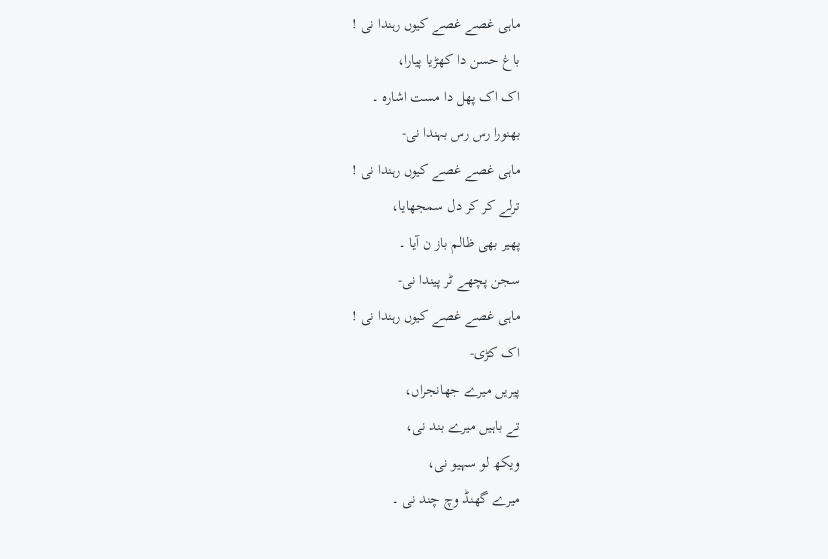ماہی غصے غصے کیوں رہندا نی !
باغ حسن دا کھڑیا پیارا،
اک اک پھل دا مست اشارہ ۔
بھنورا رس رس بہندا نی-
ماہی غصے غصے کیوں رہندا نی !
ترلے کر کر دل سمجھایا،
پھیر بھی ظالم باز ن آیا ۔
سجن پچھے ٹر پیندا نی-
ماہی غصے غصے کیوں رہندا نی !
اک کڑی-
پیریں میرے جھانجراں،
تے باہیں میرے بند نی،
ویکھ لو سہیو نی،
میرے گھنڈ وچ چند نی ۔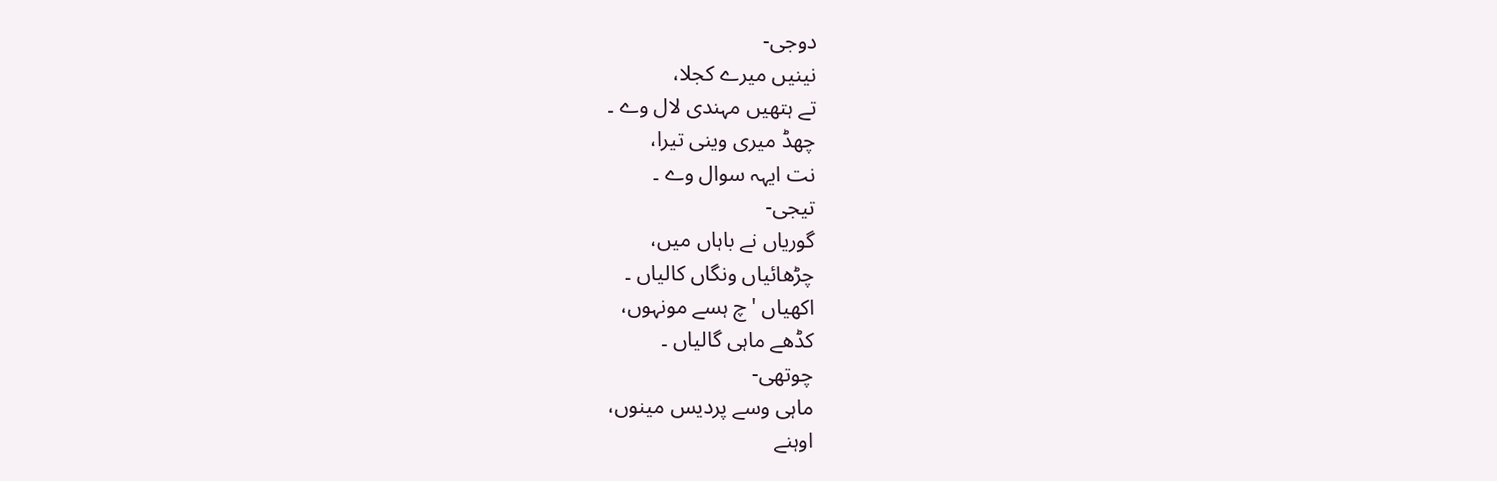دوجی-
نینیں میرے کجلا،
تے ہتھیں مہندی لال وے ۔
چھڈ میری وینی تیرا،
نت ایہہ سوال وے ۔
تیجی-
گوریاں نے باہاں میں،
چڑھائیاں ونگاں کالیاں ۔
اکھیاں 'چ ہسے مونہوں،
کڈھے ماہی گالیاں ۔
چوتھی-
ماہی وسے پردیس مینوں،
اوہنے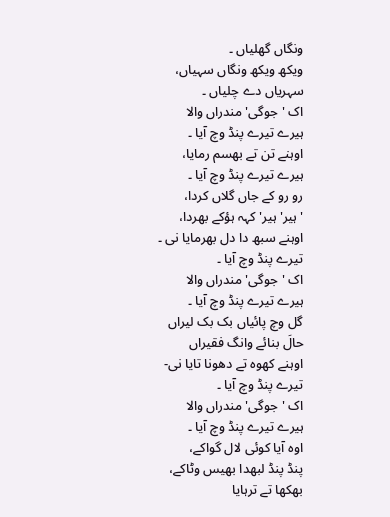ونگاں گھلیاں ۔
ویکھ ویکھ ونگاں سہیاں،
سہریاں دے چلیاں ۔
اک 'جوگی' مندراں والا
ہیرے تیرے پنڈ وچ آیا ۔
اوہنے تن تے بھسم رمایا،
ہیرے تیرے پنڈ وچ آیا ۔
رو رو کے جاں گلاں کردا،
'ہیر' ہیر' کہہ ہؤکے بھردا،
اوہنے سبھ دا دل بھرمایا نی ۔
تیرے پنڈ وچ آیا ۔
اک 'جوگی' مندراں والا
ہیرے تیرے پنڈ وچ آیا ۔
گل وچ پائیاں بک بک لیراں
حالَ بنائے وانگ فقیراں
اوہنے کھوہ تے دھونا تایا نی-
تیرے پنڈ وچ آیا ۔
اک 'جوگی' مندراں والا
ہیرے تیرے پنڈ وچ آیا ۔
اوہ آیا کوئی لال گواکے،
پنڈ پنڈ لبھدا بھیس وٹاکے،
بھکھا تے ترہایا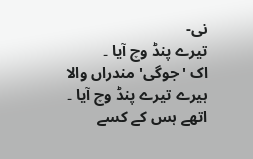نی-
تیرے پنڈ وچ آیا ۔
اک 'جوگی' مندراں والا
ہیرے تیرے پنڈ وچ آیا ۔
اتھے ہس کے کسے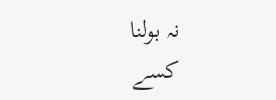نہ بولنا
کسے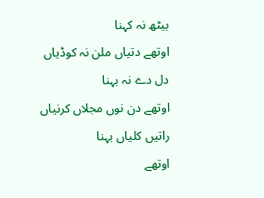بیٹھ نہ کہنا
اوتھے دتیاں ملن نہ کوڈیاں
دل دے نہ بہنا
اوتھے دن نوں مجلاں کرنیاں
راتیں کلیاں بہنا
اوتھے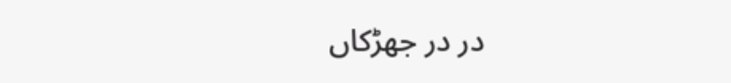در در جھڑکاں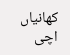کھانیاں
اچی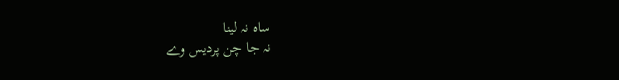ساہ نہ لینا
نہ جا چن پردیس وے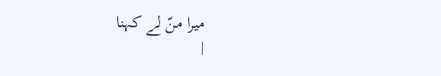میرا منّ لے کہنا
|